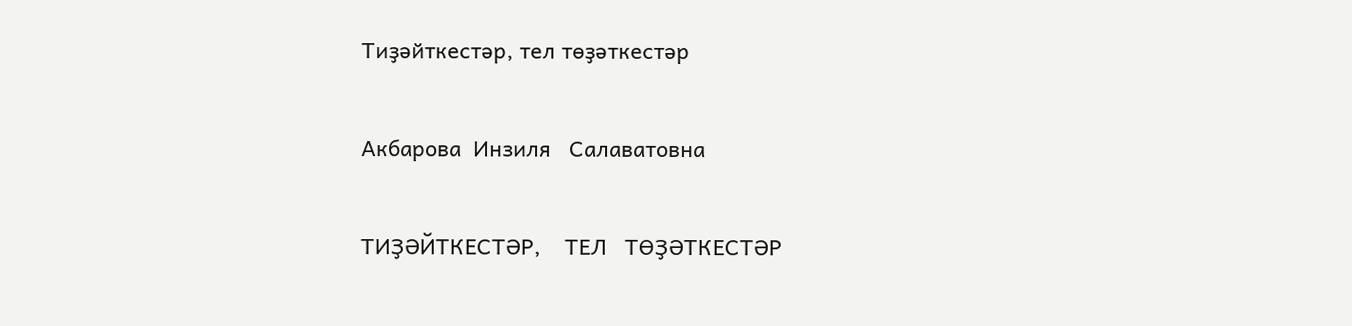Тиҙәйткестәр, тел төҙәткестәр

Акбарова  Инзиля   Салаватовна

ТИҘӘЙТКЕСТӘР,    ТЕЛ   ТӨҘӘТКЕСТӘР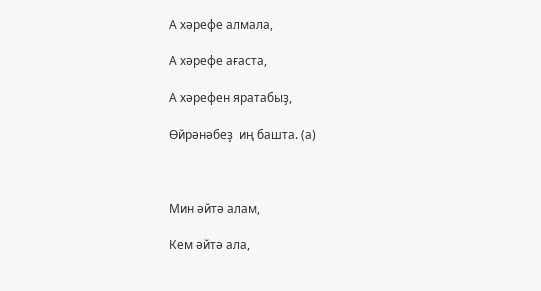А хәрефе алмала,

А хәрефе ағаста,

А хәрефен яратабыҙ,

Өйрәнәбеҙ  иң башта. (а)



Мин әйтә алам,

Кем әйтә ала,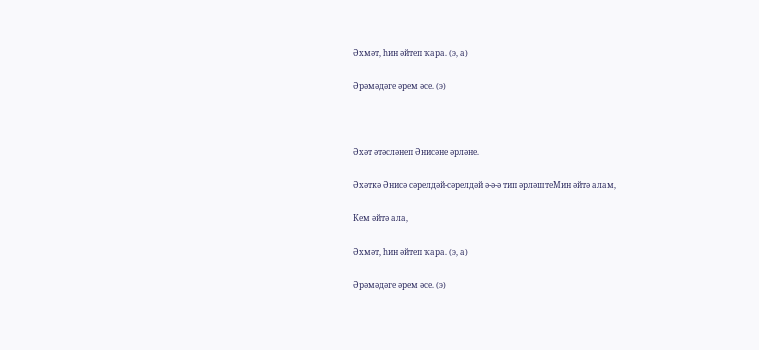Әхмәт, һин әйтеп ҡара. (э, а)

Әрәмәдәге әрем әсе. (э)



Әхәт әтәсләнеп Әнисәне әрләне.

Әхәткә Әнисә сәрелдәй-сәрелдәй ә-ә-ә тип әрләштеМин әйтә алам,

Кем әйтә ала,

Әхмәт, һин әйтеп ҡара. (э, а)

Әрәмәдәге әрем әсе. (э)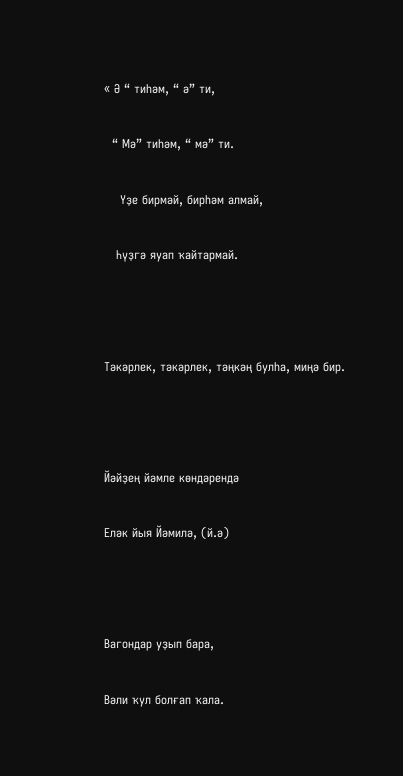« Ә “ тиһәм, “ ә” ти,

  “ Мә” тиһәм, “ мә” ти.

    Үҙе бирмәй, бирһәм алмай,

   Һүҙгә яуап ҡайтармай.



Тәкәрлек, тәкәрлек, тәңкәң булһа, миңә бир.



Йәйҙең йәмле көндәрендә

Еләк йыя Йәмилә, (й.ә)



Вагондар уҙып бара,

Вәли ҡул болғап ҡала.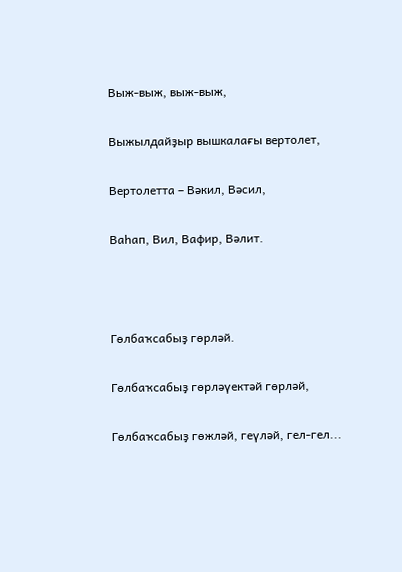Выж-выж, выж-выж,

Выжылдайҙыр вышкалағы вертолет,

Вертолетта – Вәкил, Вәсил,

Ваһап, Вил, Вафир, Вәлит.



Гөлбаҡсабыҙ гөрләй.

Гөлбаҡсабыҙ гөрләүектәй гөрләй,

Гөлбаҡсабыҙ гөжләй, геүләй, гел-гел...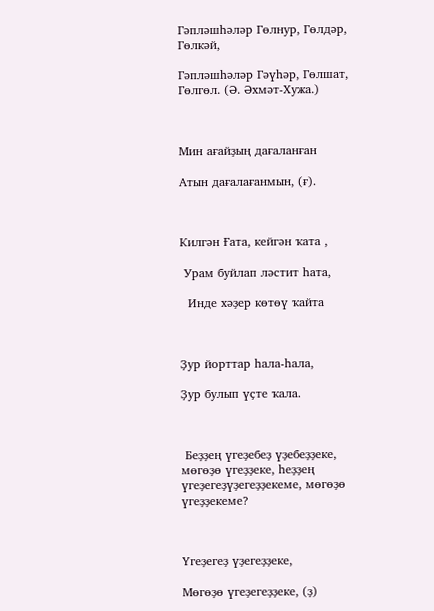Гәпләшһәләр Гөлнур, Гөлдәр, Гөлкәй,

Гәпләшһәләр Гәүһәр, Гөлшат, Гөлгөл. (Ә. Әхмәт-Хужа.)



Мин ағайҙың дағаланған

Атын дағалағанмын, (ғ).



Килгән Ғата, кейгән ҡата ,

 Урам буйлап ләстит һата,

  Инде хәҙер көтөү ҡайта



Ҙур йорттар һала-һала,

Ҙур булып үҫте ҡала.



 Беҙҙең үгеҙебеҙ үҙебеҙҙеке, мөгөҙө үгеҙҙеке, һеҙҙең үгеҙегеҙүҙегеҙҙекеме, мөгөҙө үгеҙҙекеме?



Үгеҙегеҙ үҙегеҙҙеке,

Мөгөҙө үгеҙегеҙҙеке, (ҙ)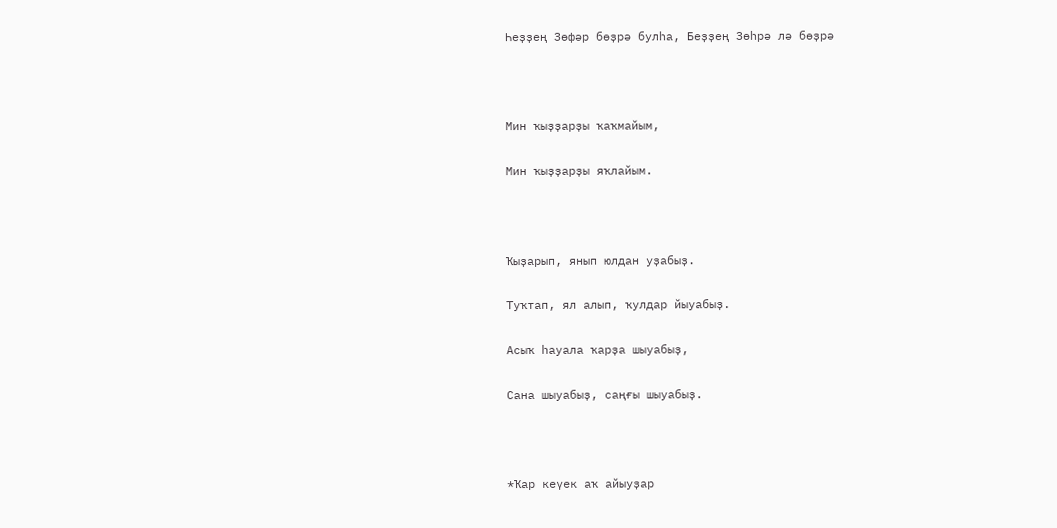Һеҙҙең Зөфәр бөҙрә булһа, Беҙҙең Зөһрә лә бөҙрә



Мин ҡыҙҙарҙы ҡаҡмайым,

Мин ҡыҙҙарҙы яҡлайым.



Ҡыҙарып, янып юлдан уҙабыҙ.

Туҡтап, ял алып, ҡулдар йыуабыҙ.

Асыҡ һауала ҡарҙа шыуабыҙ,

Сана шыуабыҙ, саңғы шыуабыҙ.



*Ҡар кеүек аҡ айыуҙар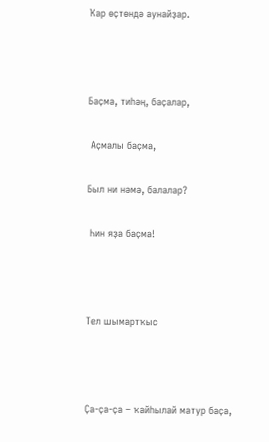Ҡар өҫтөндә аунайҙар.



Баҫма, тиһәң, баҫалар,

 Аҫмалы баҫма,

Был ни нәмә, балалар?

 Һин яҙа баҫма!



Тел шымартҡыс



Ҫа-ҫа-ҫа – ҡайһылай матур баҫа,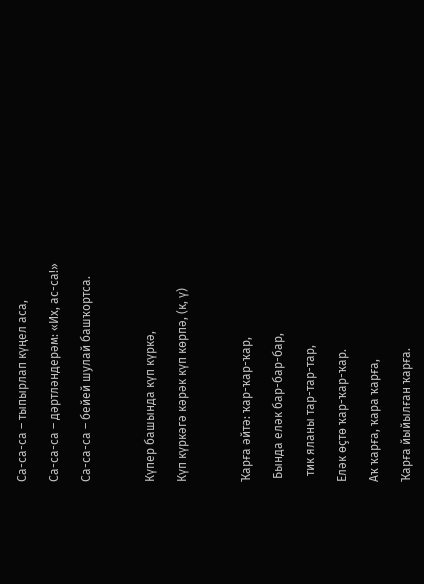Са-са-са – тыпырлап күңел аса,

Са-са-са – дәртләндерәм: «Их, ас-са!»

Са-са-са – бейей шулай башҡортса.



Күпер башында күп күркә,

Күп күркәгә кәрәк күп көрпә, (к, ү)



Ҡарға әйтә: ҡар-ҡар-ҡар,

 Бында еләк бар-бар-бар,

  тик яланы тар-тар-тар,

Еләк өҫтө ҡар-ҡар-ҡар.

Аҡ ҡарға, ҡара ҡарға,

Ҡарға йыйылған ҡарға.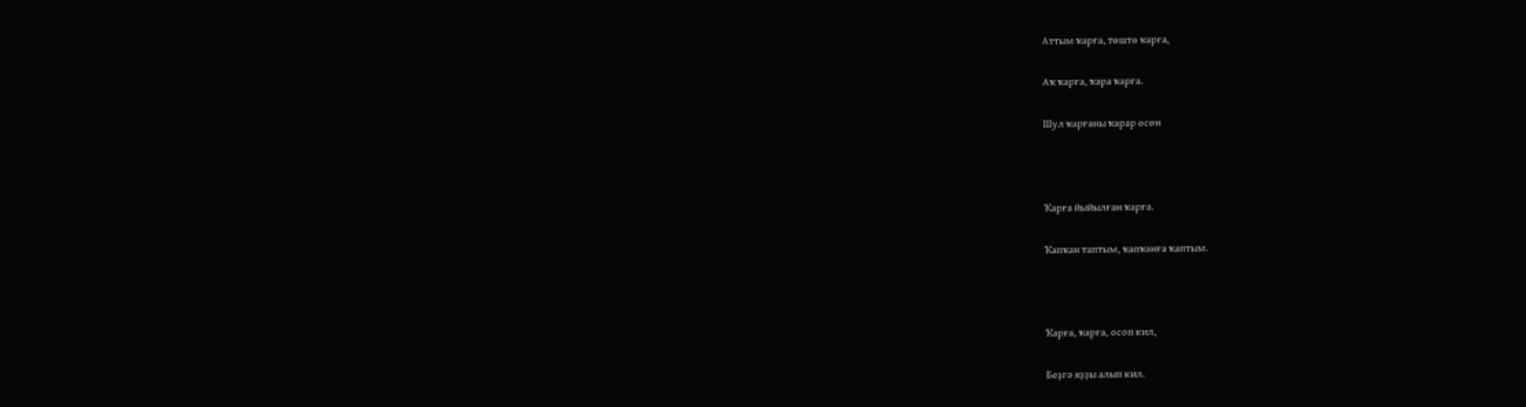Аттым ҡарға, төштө ҡарға,

Аҡ ҡарға, ҡара ҡарға.

Шул ҡарғаны ҡарар өсөн



Ҡарға йыйылған ҡарға.

Ҡапҡан таптым, ҡапҡанға ҡаптым.



Ҡарға, ҡарға, осоп кил,

Беҙгә яҙҙы алып кил.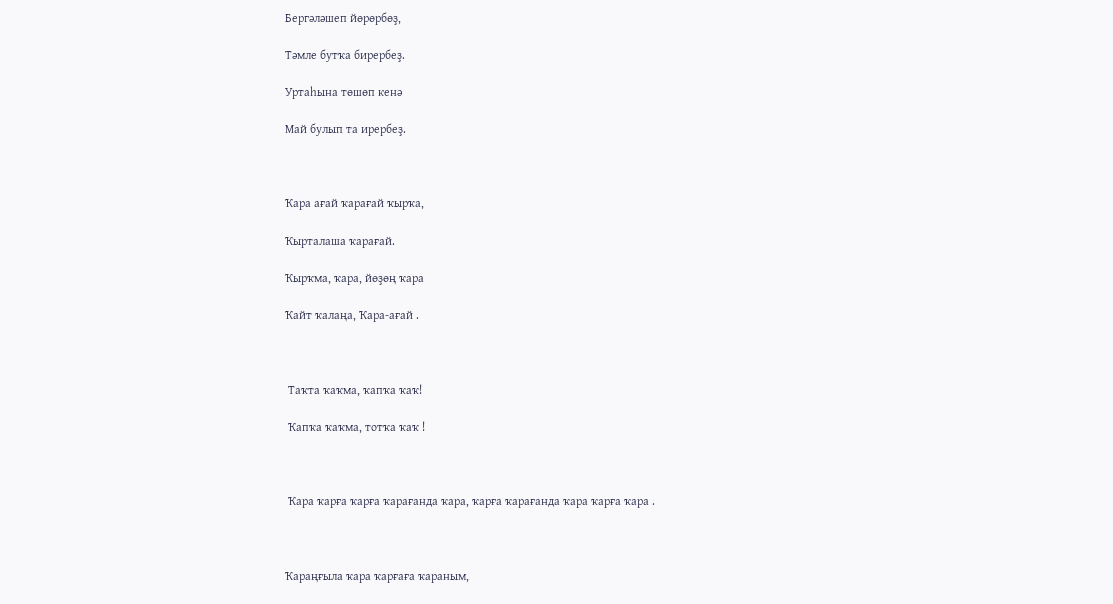Бергәләшеп йөрөрбөҙ,

Тәмле бутҡа бирербеҙ.

Уртаһына төшөп кенә

Май булып та ирербеҙ.



Ҡара ағай ҡарағай ҡырҡа,

Ҡырталаша ҡарағай.

Ҡырҡма, ҡара, йөҙөң ҡара

Ҡайт ҡалаңа, Ҡара-ағай .



 Таҡта ҡаҡма, ҡапҡа ҡаҡ!

 Ҡапҡа ҡаҡма, тотҡа ҡаҡ !



 Ҡара ҡарға ҡарға ҡарағанда ҡара, ҡарға ҡарағанда ҡара ҡарға ҡара .



Ҡараңғыла ҡара ҡарғаға ҡараным,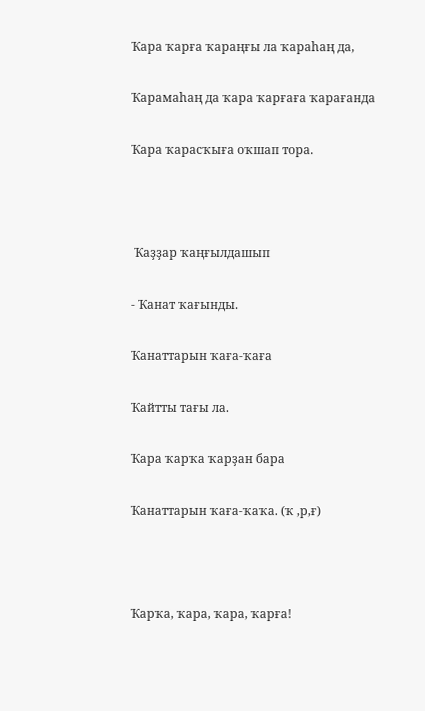Ҡара ҡарға ҡараңғы ла ҡараһаң да,

Ҡарамаһаң да ҡара ҡарғаға ҡарағанда

Ҡара ҡарасҡыға оҡшап тора.



 Ҡаҙҙар ҡаңғылдашып

- Ҡанат ҡағынды.

Ҡанаттарын ҡаға-ҡаға

Ҡайтты тағы ла.

Ҡара ҡарҡа ҡарҙан бара

Ҡанаттарын ҡаға-ҡаҡа. (ҡ ,р,ғ)



Ҡарҡа, ҡара, ҡара, ҡарға!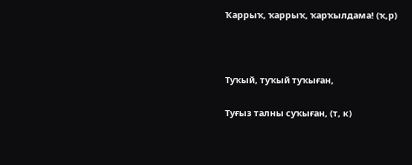Ҡаррыҡ, ҡаррыҡ, ҡарҡылдама! (ҡ,р)



Туҡый, туҡый туҡыған,

Туғыз талны суҡыған, (т, к)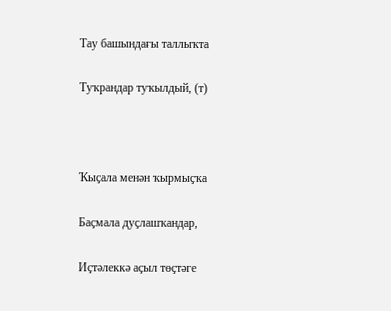Тау башындағы таллыҡта

Туҡрандар туҡылдый, (т)



Ҡыҫала менән ҡырмыҫҡа

Баҫмала дуҫлашҡандар,

Иҫтәлеккә аҫыл төҫтәге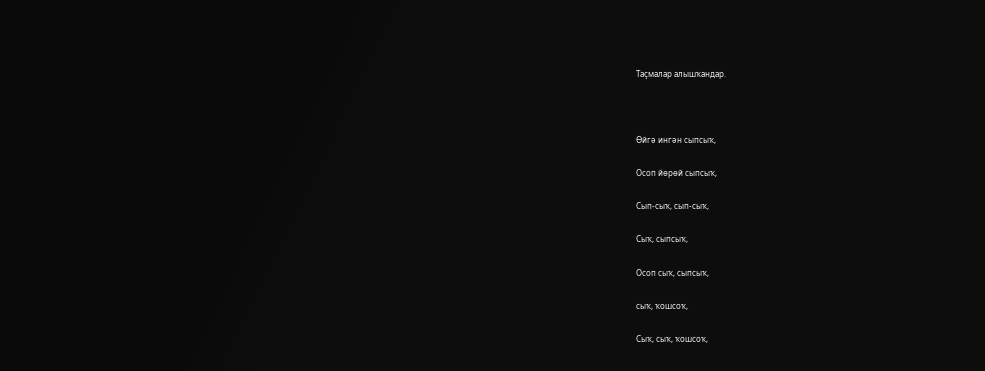Таҫмалар алышҡандар.



Өйгә ингән сыпсыҡ,

Осоп йөрөй сыпсыҡ,

Сып-сыҡ, сып-сыҡ,

Сыҡ, сыпсыҡ,

Осоп сыҡ, сыпсыҡ,

сыҡ, ҡошсоҡ,

Сыҡ, сыҡ, ҡошсоҡ,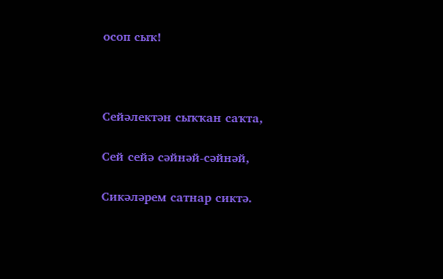осоп сыҡ!



Сейәлектән сыҡҡан саҡта,

Сей сейә сәйнәй-сәйнәй,

Сикәләрем сатнар сиктә.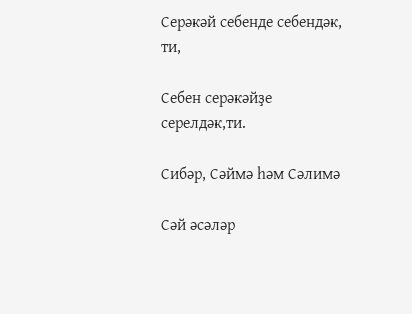Серәкәй себенде себендәк, ти,

Себен серәкәйҙе серелдәк,ти.

Сибәр, Сәймә һәм Сәлимә

Сәй әсәләр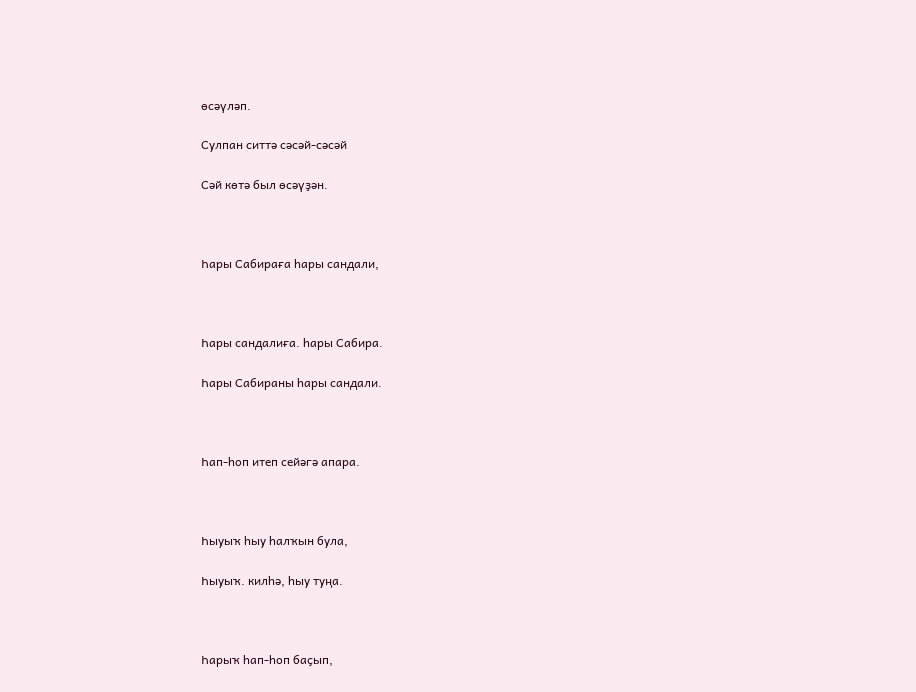өсәүләп.

Сулпан ситтә сәсәй-сәсәй

Сәй көтә был өсәүҙән.



Һары Сабираға һары сандали,



Һары сандалиға. һары Сабира.

Һары Сабираны һары сандали.



Һап-һоп итеп сейәгә апара.



Һыуыҡ һыу һалҡын була,

Һыуыҡ. килһә, һыу туңа.



Һарыҡ һап-һоп баҫып,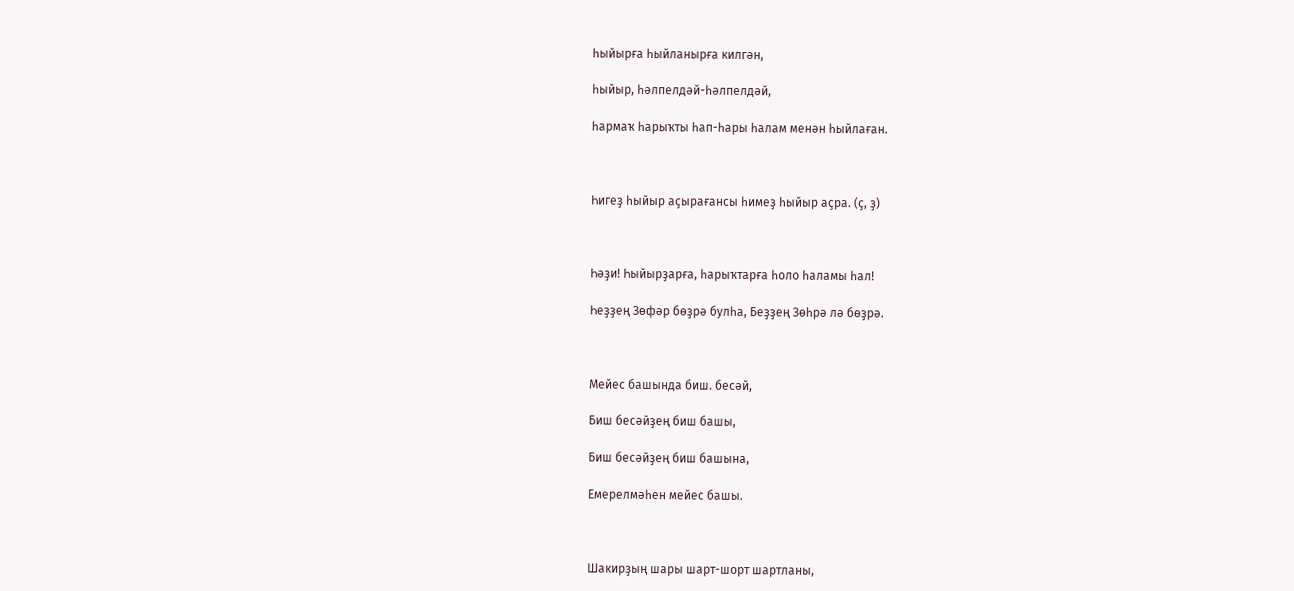һыйырға һыйланырға килгән,

һыйыр, һәлпелдәй-һәлпелдәй,

һармаҡ һарыҡты һап-һары һалам менән һыйлаған.



Һигеҙ һыйыр аҫырағансы һимеҙ һыйыр аҫра. (ҫ, ҙ)



Һәҙи! Һыйырҙарға, һарыҡтарға һоло һаламы һал!

Һеҙҙең Зөфәр бөҙрә булһа, Беҙҙең Зөһрә лә бөҙрә.



Мейес башында биш. бесәй,

Биш бесәйҙең биш башы,

Биш бесәйҙең биш башына,

Емерелмәһен мейес башы.



Шакирҙың шары шарт-шорт шартланы,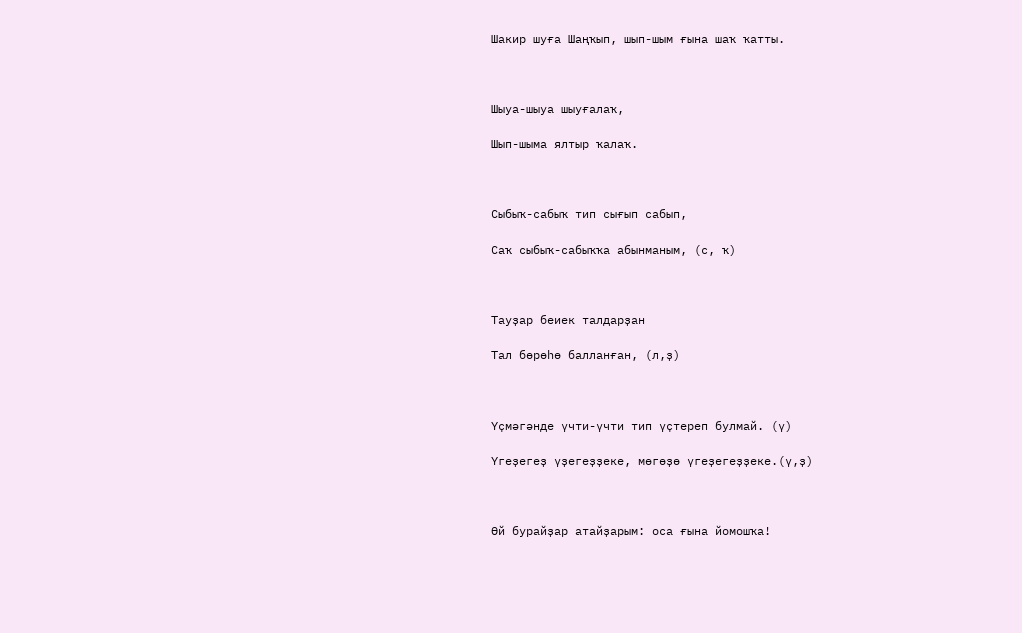Шакир шуға Шаңҡып, шып-шым ғына шаҡ ҡатты.



Шыуа-шыуа шыуғалаҡ,

Шып-шыма ялтыр ҡалаҡ.



Сыбыҡ-сабыҡ тип сығып сабып,

Саҡ сыбыҡ-сабыҡҡа абынманым, (с, ҡ)



Тауҙар беиек талдарҙан

Тал бөрөһө балланған, (л,ҙ)



Үҫмәгәнде үчти-үчти тип үҫтереп булмай. (ү)

Үгеҙегеҙ үҙегеҙҙеке, мөгөҙө үгеҙегеҙҙеке.(ү,ҙ)



Өй бурайҙар атайҙарым: оса ғына йомошҡа!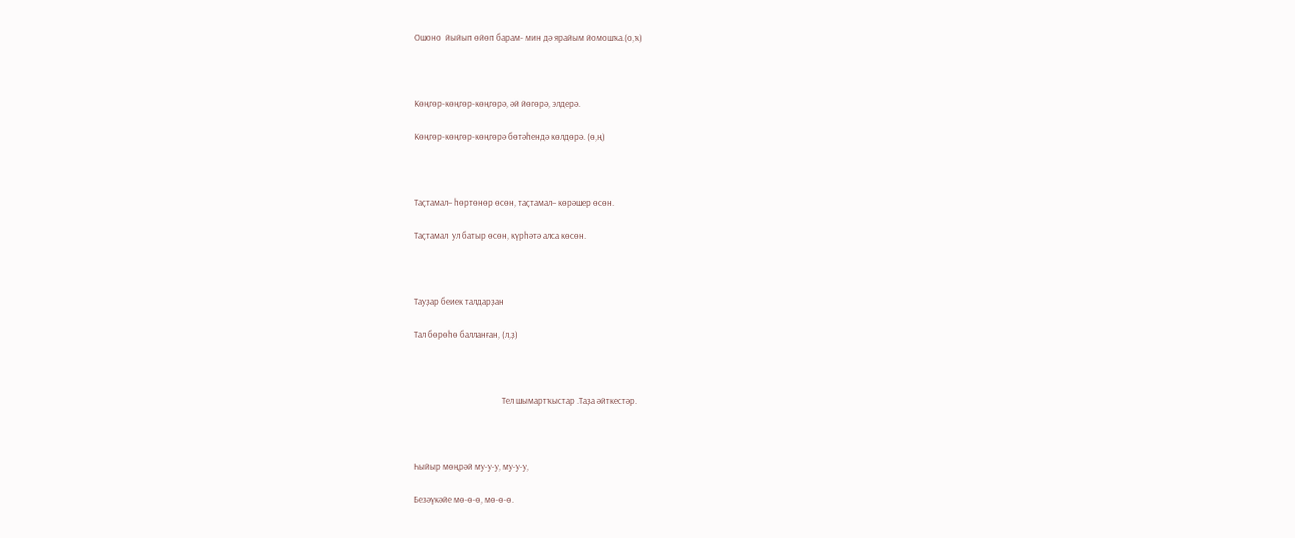Ошоно  йыйып өйөп барам- мин дә ярайым йомошҡа.(о,ҡ)



Көңгөр-көңгөр-көңгөрә, әй йөгөрә, элдерә.

Көңгөр-көңгөр-көңгөрә бөтәһендә көлдөрә. (ө,ң)



Таҫтамал– һөртөнөр өсөн, таҫтамал– көрәшер өсөн.

Таҫтамал  ул батыр өсөн, күрһәтә алса көсөн.



Тауҙар беиек талдарҙан

Тал бөрөһө балланған, (л,ҙ)



                                            Тел шымартҡыстар .Таҙа әйткестәр.



Һыйыр мөңрәй му-у-у, му-у-у,

Безәүкәйе мө-ө-ө, мө-ө-ө.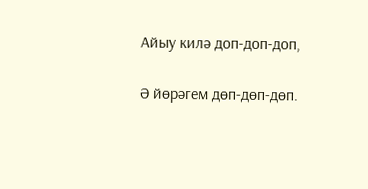Айыу килә доп-доп-доп,

Ә йөрәгем дөп-дөп-дөп.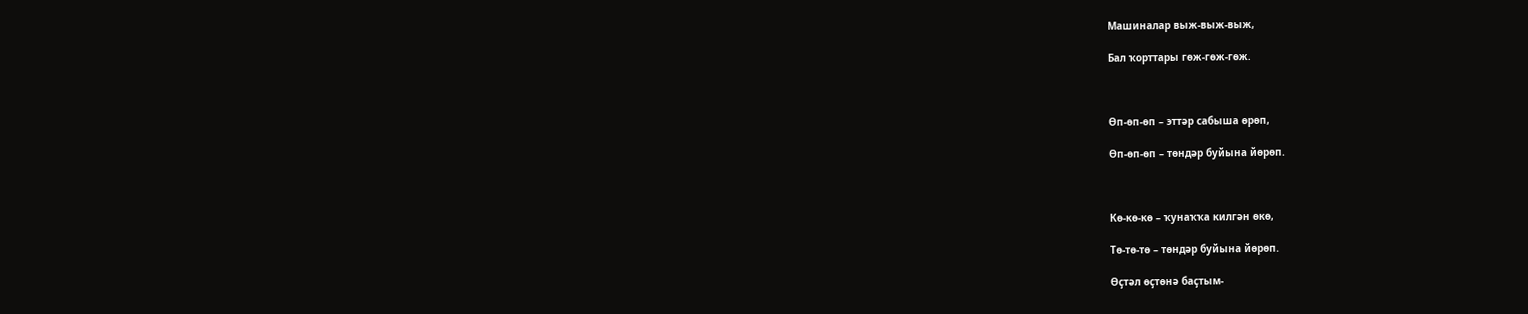Машиналар выж-выж-выж,

Бал ҡорттары гөж-гөж-гөж.



Өп-өп-өп – эттәр сабыша өрөп,

Өп-өп-өп – төндәр буйына йөрөп.



Кө-кө-кө – ҡунаҡҡа килгән өкө,

Тө-тө-тө – төндәр буйына йөрөп.

Өҫтәл өҫтөнә баҫтым-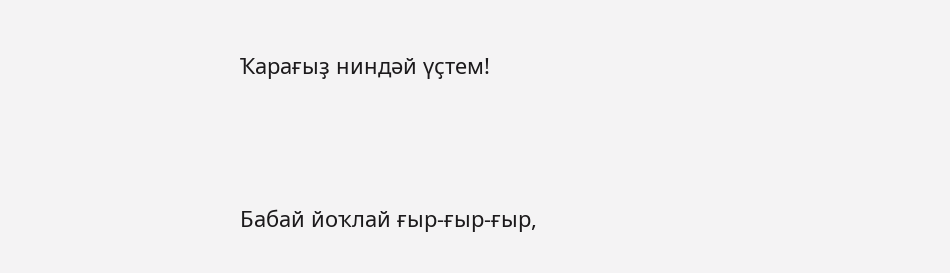Ҡарағыҙ ниндәй үҫтем!



Бабай йоҡлай ғыр-ғыр-ғыр,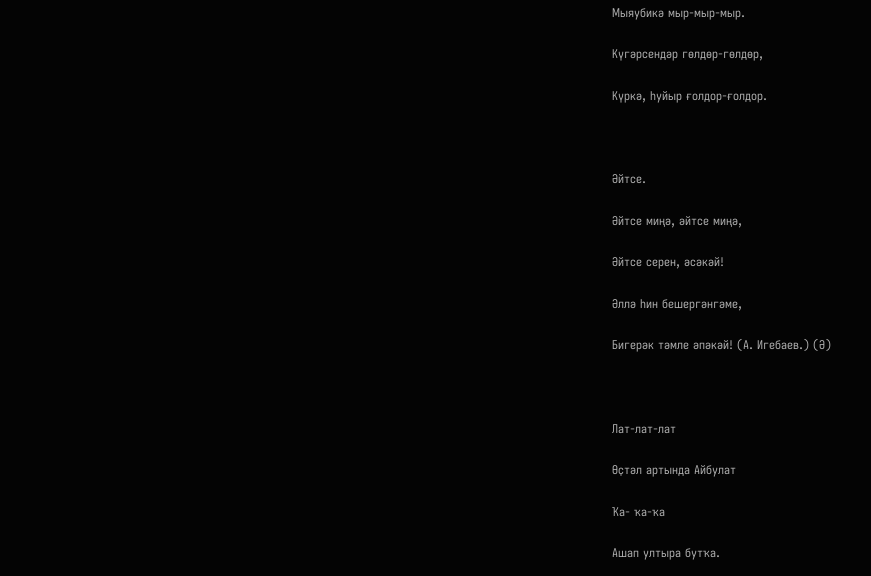Мыяубикә мыр-мыр-мыр.

Күгәрсендәр гөлдөр-гөлдөр,

Күркә, һуйыр ғолдор-ғолдор.



Әйтсе.

Әйтсе миңә, әйтсе миңә,

Әйтсе серен, әсәкәй!

Әллә һин бешергәнгәме,

Бигерәк тәмле әпәкәй! (А. Игебаев.) (Ә)



Лат-лат-лат

Өҫтәл артында Айбулат

Ҡа- ҡа-ҡа

Ашап ултыра бутҡа.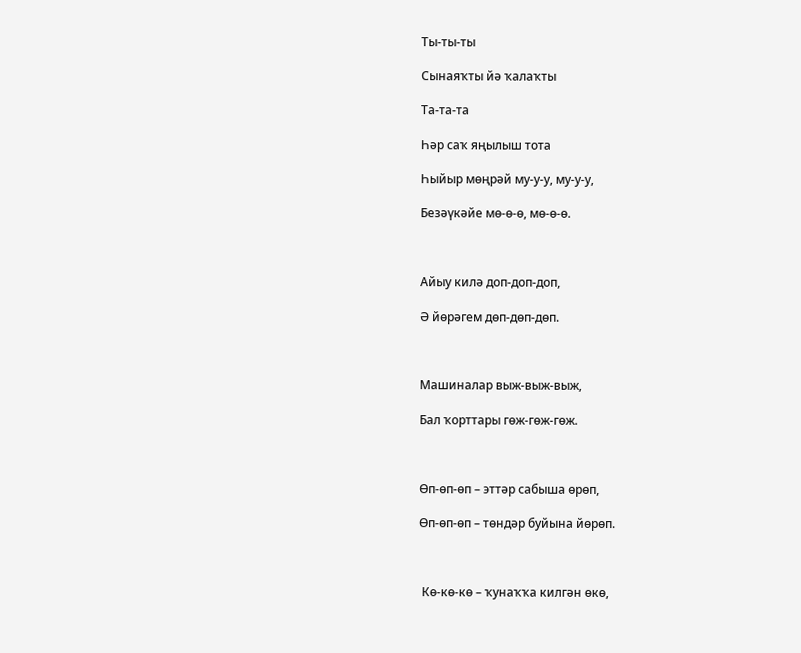Ты-ты-ты

Сынаяҡты йә ҡалаҡты

Та-та-та

Һәр саҡ яңылыш тота

Һыйыр мөңрәй му-у-у, му-у-у,

Безәүкәйе мө-ө-ө, мө-ө-ө.



Айыу килә доп-доп-доп,

Ә йөрәгем дөп-дөп-дөп.



Машиналар выж-выж-выж,

Бал ҡорттары гөж-гөж-гөж.



Өп-өп-өп – эттәр сабыша өрөп,

Өп-өп-өп – төндәр буйына йөрөп.



 Кө-кө-кө – ҡунаҡҡа килгән өкө,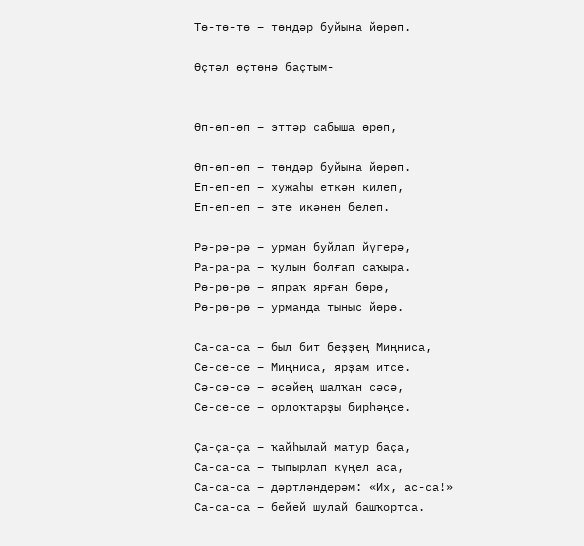Тө-тө-тө – төндәр буйына йөрөп.

Өҫтәл өҫтөнә баҫтым-


Өп-өп-өп – эттәр сабыша өрөп,

Өп-өп-өп – төндәр буйына йөрөп.
Еп-еп-еп – хужаһы еткән килеп,
Еп-еп-еп – эте икәнен белеп.

Рә-рә-рә – урман буйлап йүгерә,
Ра-ра-ра – ҡулын болғап саҡыра.
Рө-рө-рө – япраҡ ярған бөрө,
Рө-рө-рө – урманда тыныс йөрө.

Са-са-са – был бит беҙҙең Миңниса,
Се-се-се – Миңниса, ярҙам итсе.
Сә-сә-сә – әсәйең шалҡан сәсә,
Се-се-се – орлоҡтарҙы бирһәңсе.

Ҫа-ҫа-ҫа – ҡайһылай матур баҫа,
Са-са-са – тыпырлап күңел аса,
Са-са-са – дәртләндерәм: «Их, ас-са!»
Са-са-са – бейей шулай башҡортса.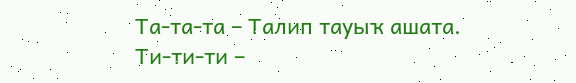Та-та-та – Талип тауыҡ ашата.
Ти-ти-ти –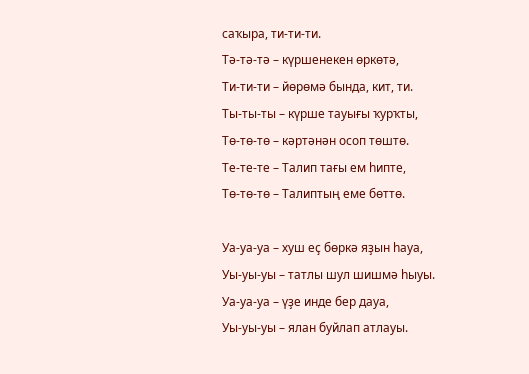саҡыра, ти-ти-ти.
Тә-тә-тә – күршенекен өркөтә,
Ти-ти-ти – йөрөмә бында, кит, ти.
Ты-ты-ты – күрше тауығы ҡурҡты,
Тө-тө-тө – кәртәнән осоп төштө.
Те-те-те – Талип тағы ем һипте,
Тө-тө-тө – Талиптың еме бөттө.

Уа-уа-уа – хуш еҫ бөркә яҙын һауа,
Уы-уы-уы – татлы шул шишмә һыуы.
Уа-уа-уа – үҙе инде бер дауа,
Уы-уы-уы – ялан буйлап атлауы.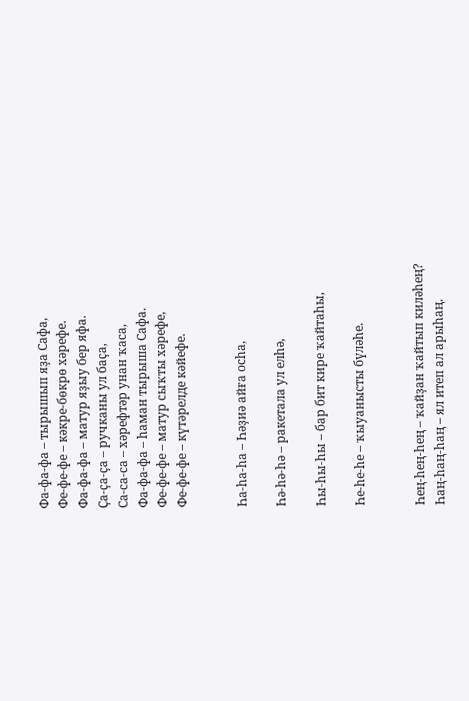Фа-фа-фа – тырышып яҙа Сафа,
Фе-фе-фе – кәкре-бөкрө хәрефе.
Фа-фа-фа – матур яҙыу бер яфа.
Ҫа-ҫа-ҫа – ручканы ул баҫа,
Са-са-са – хәрефтәр унан ҡаса,
Фа-фа-фа – һаман тырыша Сафа.
Фе-фе-фе – матур сыҡты хәрефе,
Фе-фе-фе – күтәрелде кәйефе.


Һа-һа-һа – Һәҙиә айға осһа,

Һә-һә-һә – ракетала ул елһә,

Һы-һы-һы – бар бит кире ҡайтаһы,

Һе-һе-һе – ҡыуанысты бүләһе.


Һең-һең-һең – ҡайҙан ҡайтып киләһең?
Һаң-һаң-һаң – ял итеп ал арыһаң.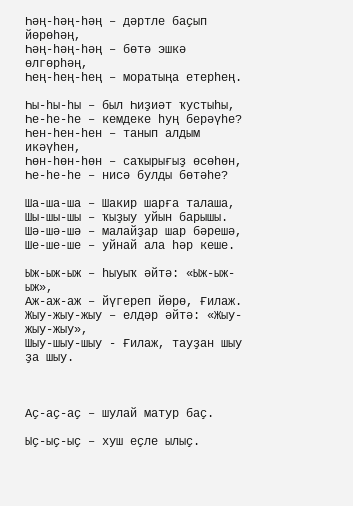Һәң-һәң-һәң – дәртле баҫып йөрөһәң,
Һәң-һәң-һәң – бөтә эшкә өлгөрһәң,
Һең-һең-һең – моратыңа етерһең.

Һы-һы-һы – был Һиҙиәт ҡустыһы,
Һе-һе-һе – кемдеке һуң берәүһе?
Һен-һен-һен – танып алдым икәүһен,
Һөн-һөн-һөн – саҡырығыҙ өсөһөн,
Һе-һе-һе – нисә булды бөтәһе?

Ша-ша-ша – Шакир шарға талаша,
Шы-шы-шы – ҡыҙыу уйын барышы.
Шә-шә-шә – малайҙар шар бәрешә,
Ше-ше-ше – уйнай ала һәр кеше.

Ыж-ыж-ыж – һыуыҡ әйтә: «Ыж-ыж-ыж»,
Аж-аж-аж – йүгереп йөрө, Ғилаж.
Жыу-жыу-жыу – елдәр әйтә: «Жыу-жыу-жыу»,
Шыу-шыу-шыу - Ғилаж, тауҙан шыу ҙа шыу.



Аҫ-аҫ-аҫ – шулай матур баҫ.

Ыҫ-ыҫ-ыҫ – хуш еҫле ылыҫ.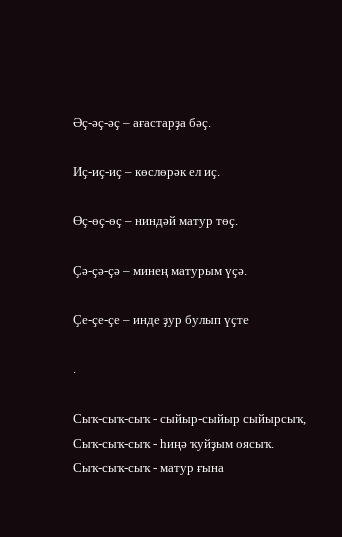Әҫ-әҫ-әҫ – ағастарҙа бәҫ.

Иҫ-иҫ-иҫ – көслөрәк ел иҫ.

Өҫ-өҫ-өҫ – ниндәй матур төҫ.

Ҫә-ҫә-ҫә – минең матурым үҫә.

Ҫе-ҫе-ҫе – инде ҙур булып үҫте

.

Сыҡ-сыҡ-сыҡ - сыйыр-сыйыр сыйырсыҡ,
Сыҡ-сыҡ-сыҡ - һиңә ҡуйҙым оясыҡ.
Сыҡ-сыҡ-сыҡ - матур ғына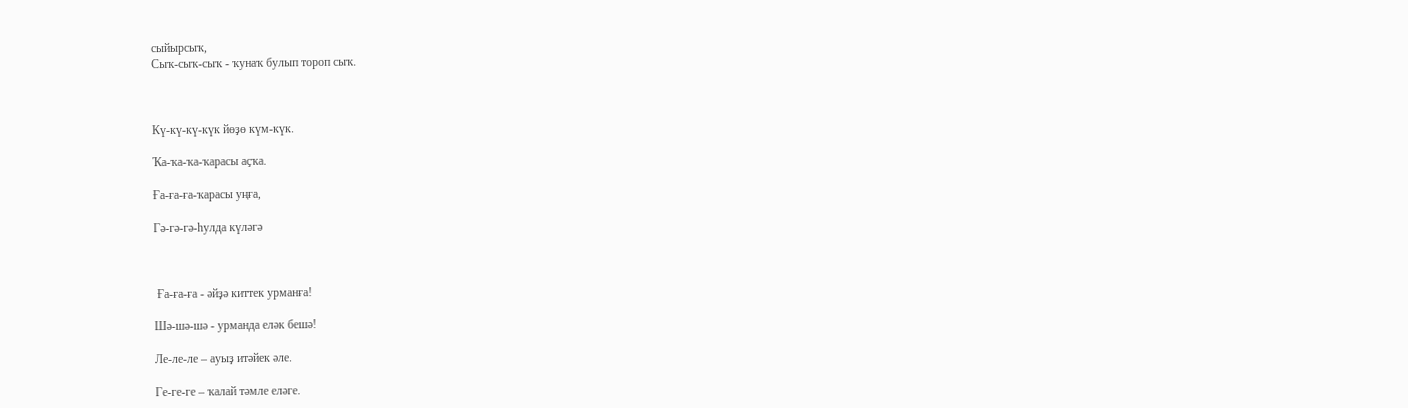сыйырсыҡ,
Сыҡ-сыҡ-сыҡ - ҡунаҡ булып тороп сыҡ.



Кү-кү-кү-күк йөҙө күм-күк.

Ҡа-ҡа-ҡа-ҡарасы аҫҡа.

Ға-ға-ға-ҡарасы уңға,

Гә-гә-гә-һулда күләгә



 Ға-ға-ға - әйҙә киттек урманға!

Шә-шә-шә - урманда еләк бешә!

Ле-ле-ле – ауыҙ итәйек әле.

Ге-ге-ге – ҡалай тәмле еләге.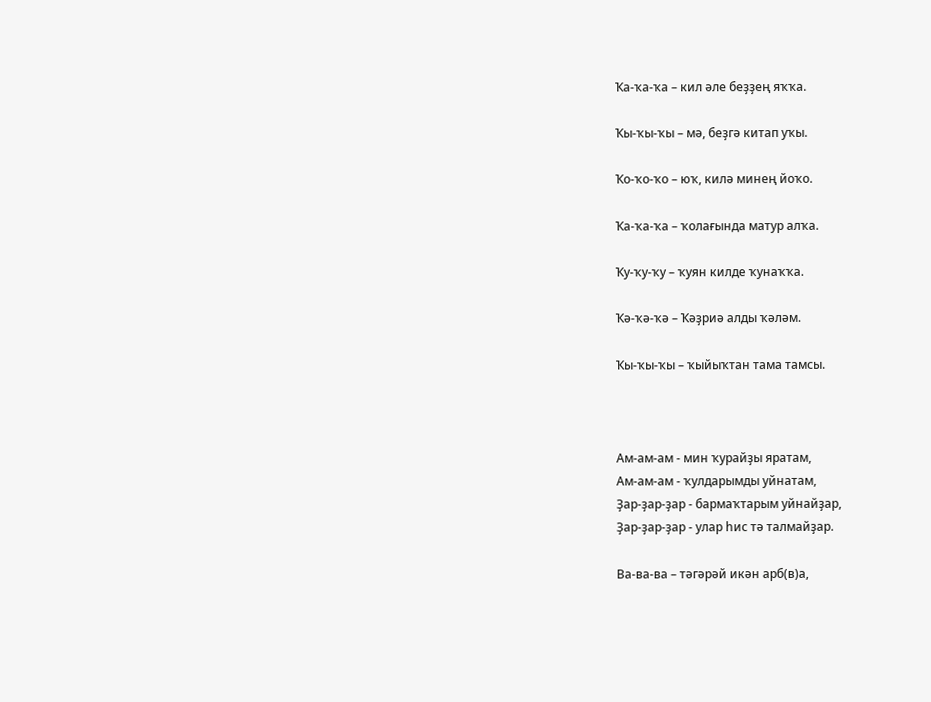Ҡа-ҡа-ҡа – кил әле беҙҙең яҡҡа.

Ҡы-ҡы-ҡы – мә, беҙгә китап уҡы.

Ҡо-ҡо-ҡо – юҡ, килә минең йоҡо.

Ҡа-ҡа-ҡа – ҡолағында матур алҡа.

Ҡу-ҡу-ҡу – ҡуян килде ҡунаҡҡа.

Ҡә-ҡә-ҡә – Ҡәҙриә алды ҡәләм.

Ҡы-ҡы-ҡы – ҡыйыҡтан тама тамсы.



Ам-ам-ам - мин ҡурайҙы яратам,
Ам-ам-ам - ҡулдарымды уйнатам,
Ҙар-ҙар-ҙар - бармаҡтарым уйнайҙар,
Ҙар-ҙар-ҙар - улар һис тә талмайҙар.

Ва-ва-ва – тәгәрәй икән арб(в)а,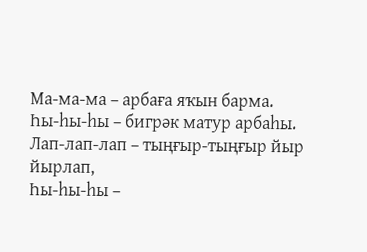Ма-ма-ма – арбаға яҡын барма.
Һы-һы-һы – бигрәк матур арбаһы.
Лап-лап-лап – тыңғыр-тыңғыр йыр йырлап,
Һы-һы-һы –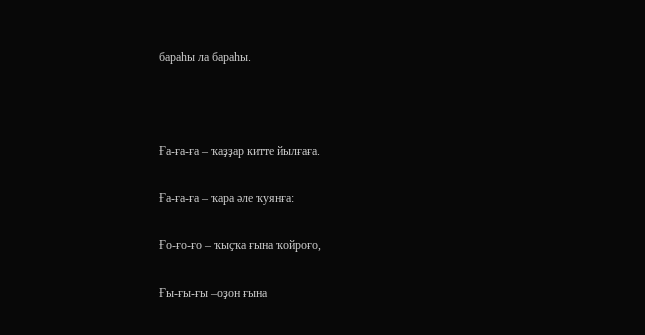бараһы ла бараһы.



Ға-ға-ға – ҡаҙҙар китте йылғаға.

Ға-ға-ға – ҡара әле ҡуянға:

Ғо-ғо-ғо – ҡыҫҡа ғына ҡойроғо,

Ғы-ғы-ғы –оҙон ғына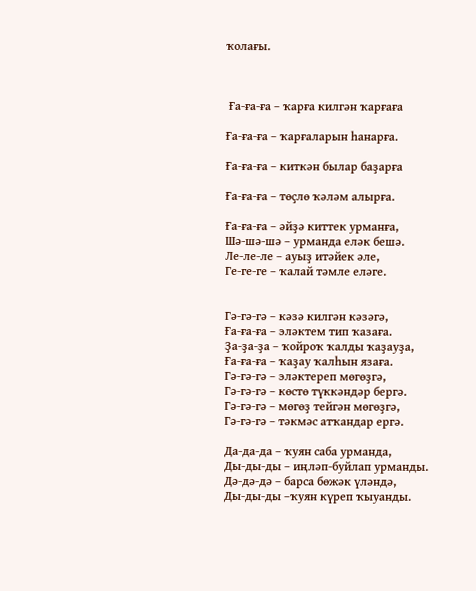ҡолағы.



 Ға-ға-ға – ҡарға килгән ҡарғаға

Ға-ға-ға – ҡарғаларын һанарға.

Ға-ға-ға – киткән былар баҙарға

Ға-ға-ға – төҫлө ҡәләм алырға.

Ға-ға-ға – әйҙә киттек урманға,
Шә-шә-шә – урманда еләк бешә.
Ле-ле-ле – ауыҙ итәйек әле,
Ге-ге-ге – ҡалай тәмле еләге.


Гә-гә-гә – кәзә килгән кәзәгә,
Ға-ға-ға – эләктем тип ҡазаға.
Ҙа-ҙа-ҙа – ҡойроҡ ҡалды ҡаҙауҙа,
Ға-ға-ға – ҡаҙау ҡалһын язаға.
Гә-гә-гә – эләктереп мөгөҙгә,
Гә-гә-гә – көстө түккәндәр бергә.
Гә-гә-гә – мөгөҙ тейгән мөгөҙгә,
Гә-гә-гә – тәкмәс атҡандар ергә.

Да-да-да – ҡуян саба урманда,
Ды-ды-ды – иңләп-буйлап урманды.
Дә-дә-дә – барса бөжәк үләндә,
Ды-ды-ды –ҡуян күреп ҡыуанды.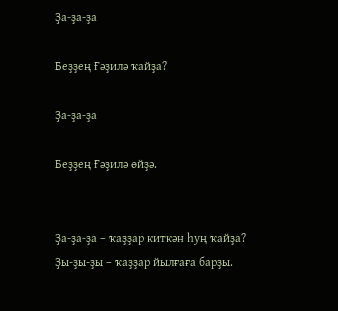Ҙа-ҙа-ҙа

Беҙҙең Ғәҙилә ҡайҙа?

Ҙа-ҙа-ҙа

Беҙҙең Ғәҙилә өйҙә.


Ҙа-ҙа-ҙа – ҡаҙҙар киткән һуң ҡайҙа?
Ҙы-ҙы-ҙы – ҡаҙҙар йылғаға барҙы.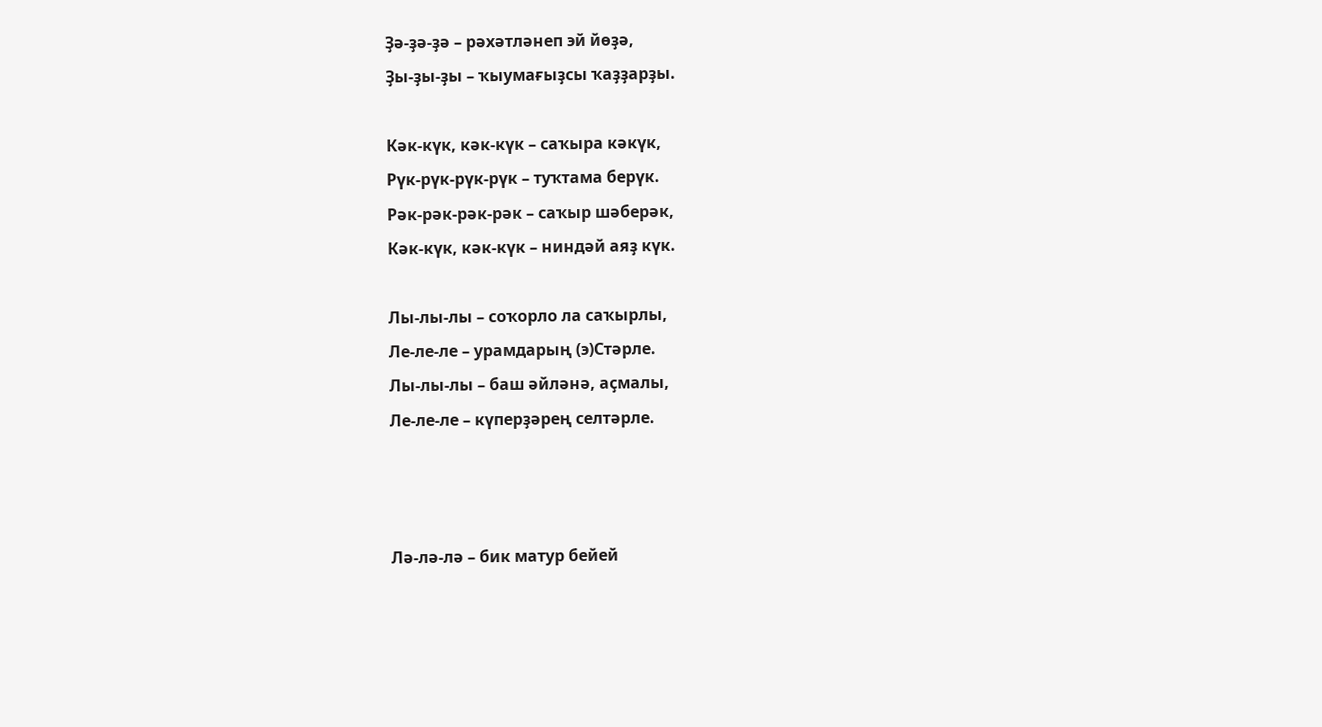Ҙә-ҙә-ҙә – рәхәтләнеп эй йөҙә,
Ҙы-ҙы-ҙы – ҡыумағыҙсы ҡаҙҙарҙы.

Кәк-күк, кәк-күк – саҡыра кәкүк,
Рүк-рүк-рүк-рүк – туҡтама берүк.
Рәк-рәк-рәк-рәк – саҡыр шәберәк,
Кәк-күк, кәк-күк – ниндәй аяҙ күк.

Лы-лы-лы – соҡорло ла саҡырлы,
Ле-ле-ле – урамдарың (э)Стәрле.
Лы-лы-лы – баш әйләнә, аҫмалы,
Ле-ле-ле – күперҙәрең селтәрле.



Лә-лә-лә – бик матур бейей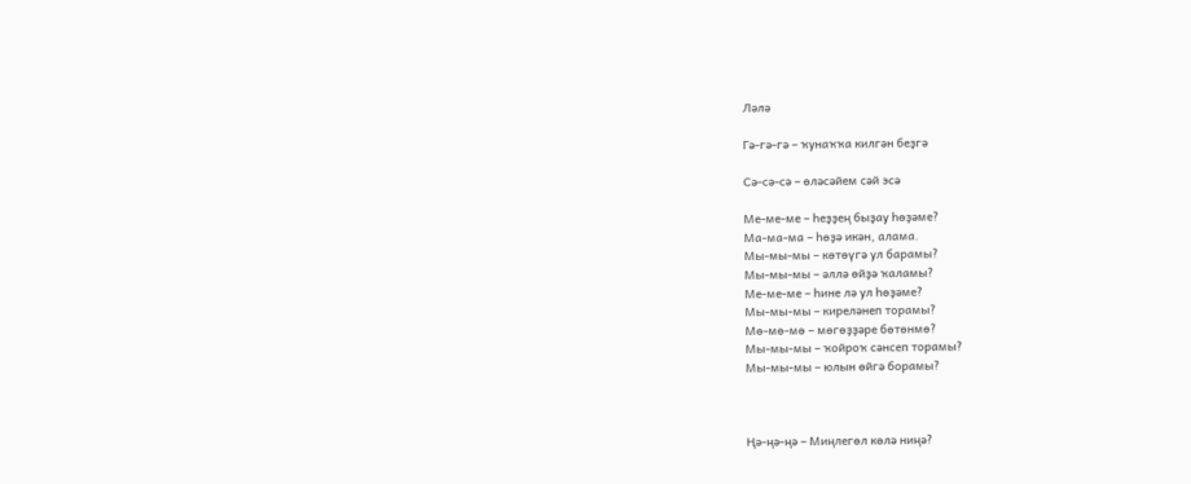Ләлә

Гә-гә-гә – ҡунаҡҡа килгән беҙгә

Сә-сә-сә – өләсәйем сәй эсә

Ме-ме-ме – һеҙҙең быҙау һөҙәме?
Ма-ма-ма – һөҙә икән, алама.
Мы-мы-мы – көтөүгә ул барамы?
Мы-мы-мы – әллә өйҙә ҡаламы?
Ме-ме-ме – һине лә ул һөҙәме?
Мы-мы-мы – киреләнеп торамы?
Мө-мө-мө – мөгөҙҙәре бөтөнмө?
Мы-мы-мы – ҡойроҡ сәнсеп торамы?
Мы-мы-мы – юлын өйгә борамы?



Ңә-ңә-ңә – Миңлегөл көлә ниңә?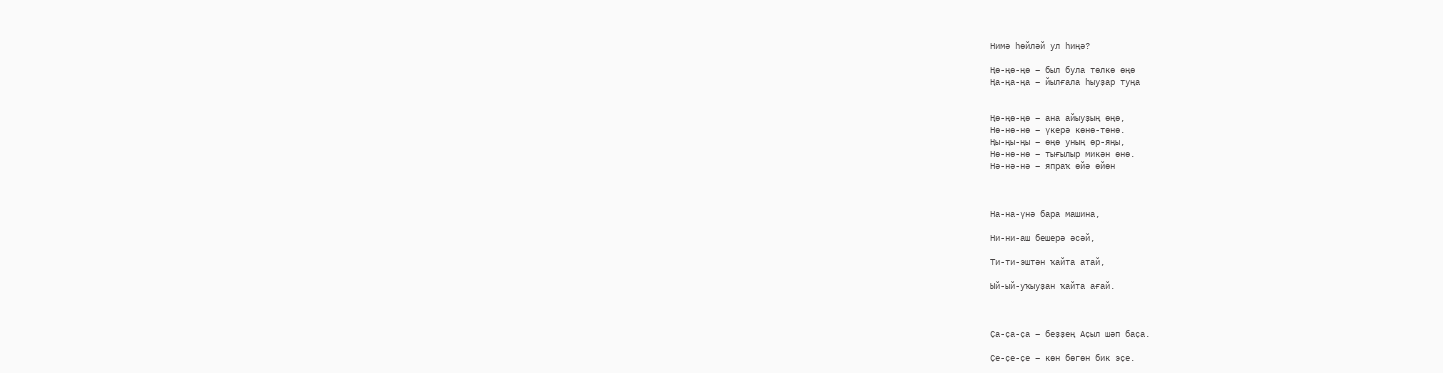Нимә һөйләй ул һиңә?

Ңө-ңө-ңө – был була төлкө өңө
Ңа-ңа-ңа – йылғала һыуҙар туңа


Ңө-ңө-ңө – ана айыуҙың өңө,
Нө-нө-нө – үкерә көнө-төнө.
Ңы-ңы-ңы – өңө уның өр-яңы,
Нө-нө-нө – тығылыр микән өнө.
Нә-нә-нә – япраҡ өйә өйөн



На-на-үнә бара машина,

Ни-ни-аш бешерә әсәй,

Ти-ти-эштән ҡайта атай,

Ый-ый-уҡыуҙан ҡайта ағай.



Ҫа-ҫа-ҫа – беҙҙең Аҫыл шәп баҫа.

Ҫе-ҫе-ҫе – көн бөгөн бик эҫе.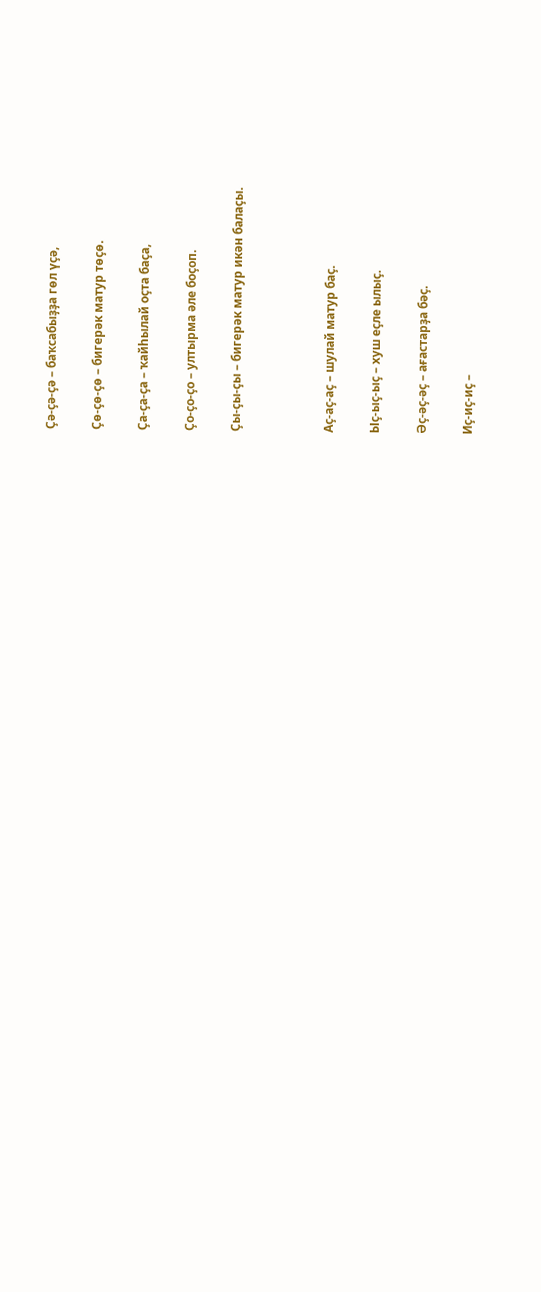Ҫә-ҫә-ҫә – баҡсабыҙҙа гөл үҫә,

Ҫө-ҫө-ҫө – бигерәк матур төҫө.

Ҫа-ҫа-ҫа – ҡайһылай оҫта баҫа,

Ҫо-ҫо-ҫо – ултырма әле боҫоп.

Ҫы-ҫы-ҫы – бигерәк матур икән балаҫы.



Аҫ-аҫ-аҫ – шулай матур баҫ.

Ыҫ-ыҫ-ыҫ – хуш еҫле ылыҫ.

Әҫ-әҫ-әҫ – ағастарҙа бәҫ.

Иҫ-иҫ-иҫ –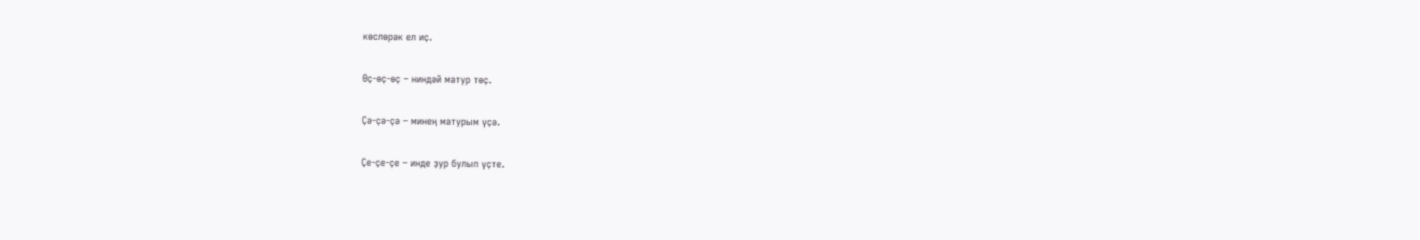көслөрәк ел иҫ.

Өҫ-өҫ-өҫ – ниндәй матур төҫ.

Ҫә-ҫә-ҫә – минең матурым үҫә.

Ҫе-ҫе-ҫе – инде ҙур булып үҫте.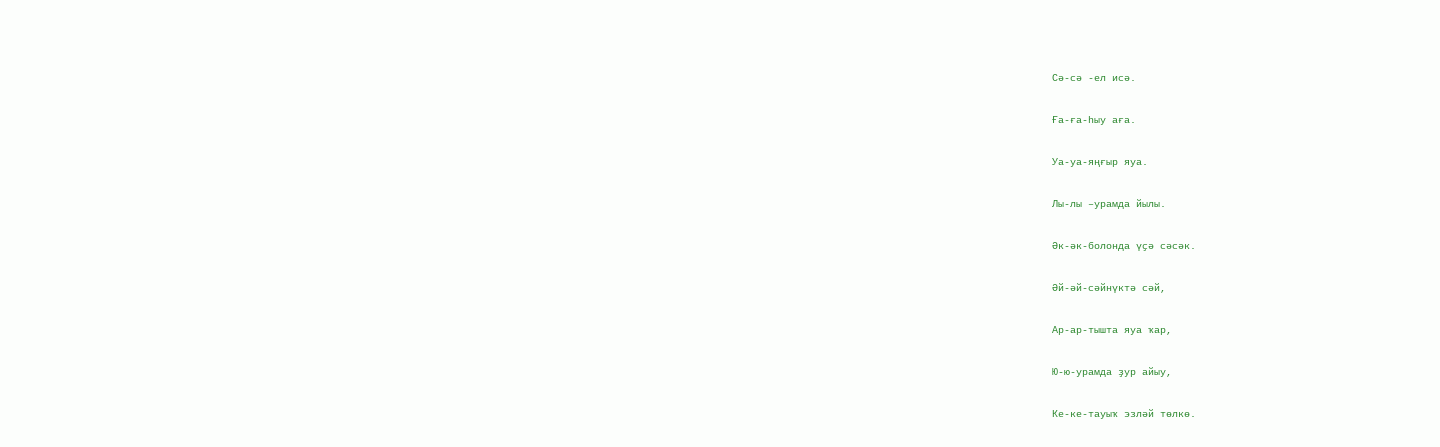Сә-сә -ел исә.

Ға-ға-һыу аға.

Уа-уа-яңғыр яуа.

Лы-лы –урамда йылы.

Әк-әк-болонда үҫә сәсәк.

Әй-әй-сәйнүктә сәй,

Ар-ар-тышта яуа ҡар,

Ю-ю-урамда ҙур айыу,

Ке-ке-тауыҡ эзләй төлкө.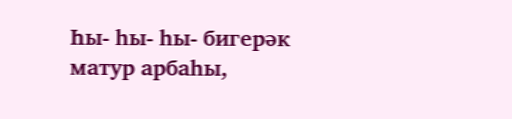Һы- һы- һы- бигерәк матур арбаһы,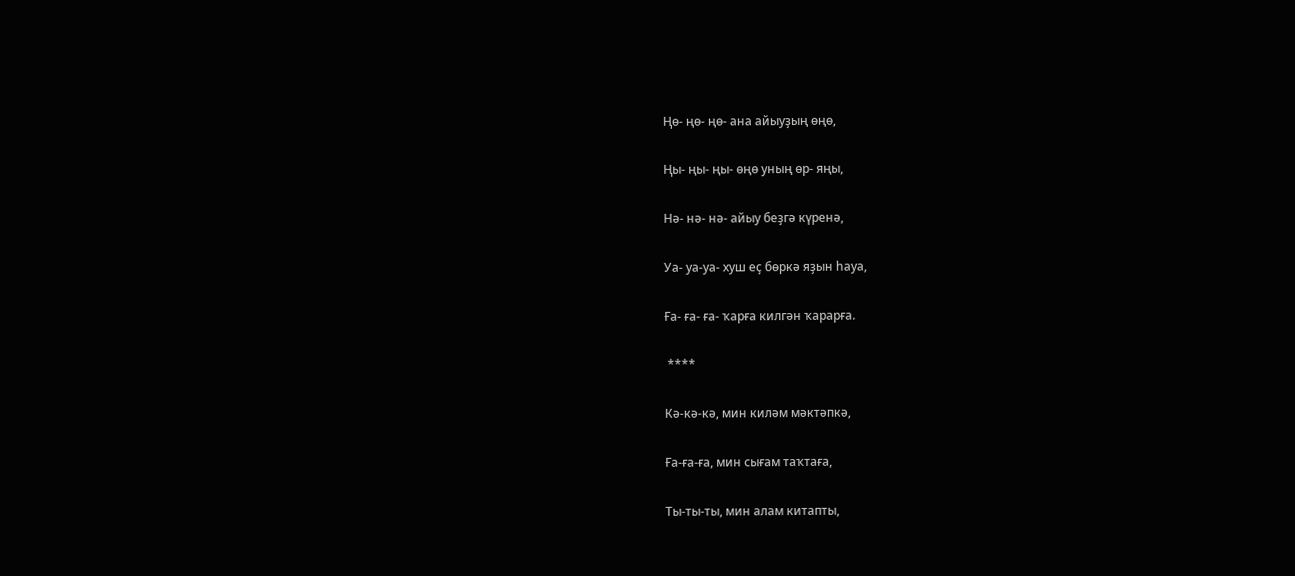Ңө- ңө- ңө- ана айыуҙың өңө,

Ңы- ңы- ңы- өңө уның өр- яңы,

Нә- нә- нә- айыу беҙгә күренә,

Уа- уа-уа- хуш еҫ бөркә яҙын һауа,

Ға- ға- ға- ҡарға килгән ҡарарға.

 ****

Кә-кә-кә, мин киләм мәктәпкә,

Ға-ға-ға, мин сығам таҡтаға,

Ты-ты-ты, мин алам китапты,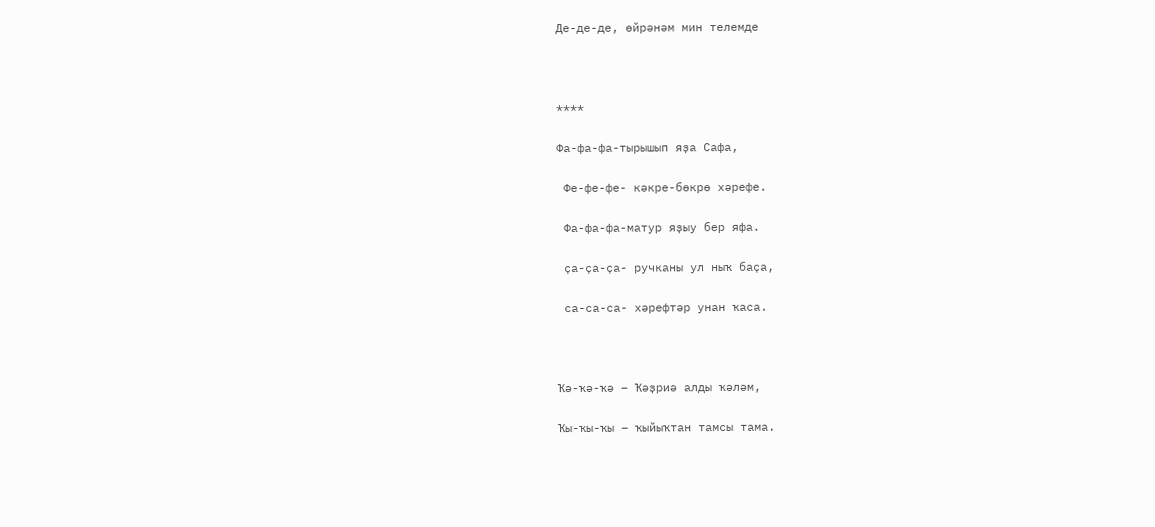Де-де-де, өйрәнәм мин телемде



****

Фа-фа-фа-тырышып яҙа Сафа,

 Фе-фе-фе- кәкре-бөкрө хәрефе.

 Фа-фа-фа-матур яҙыу бер яфа.

 ҫа-ҫа-ҫа- ручканы ул ныҡ баҫа,

 са-са-са- хәрефтәр унан ҡаса.



Ҡә-ҡә-ҡә – Ҡәҙриә алды ҡәләм,

Ҡы-ҡы-ҡы – ҡыйыҡтан тамсы тама.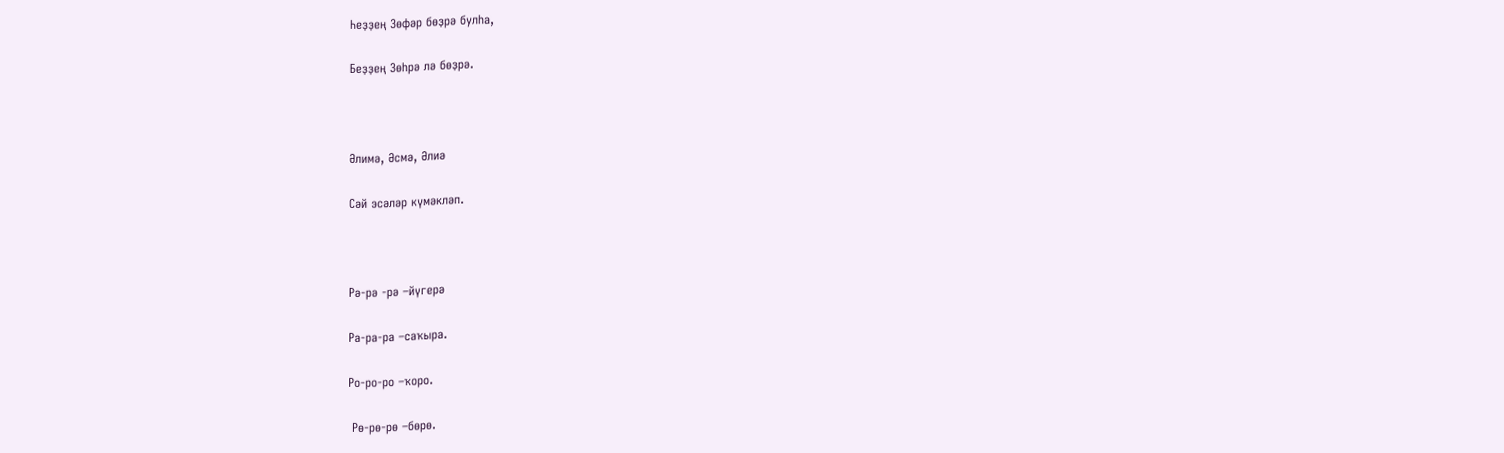Һеҙҙең Зөфәр бөҙрә булһа,

Беҙҙең Зөһрә лә бөҙрә.



Әлимә, Әсмә, Әлиә

Сәй эсәләр күмәкләп.



Рә-рә -рә –йүгерә

Ра-ра-ра –саҡыра.

Ро-ро-ро –ҡоро.

 Рө-рө-рө –бөрө.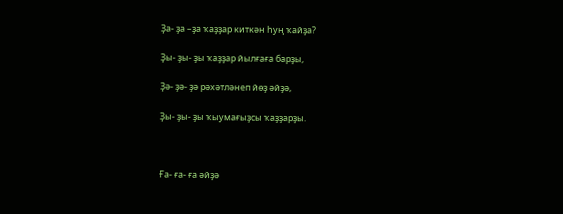Ҙа- ҙа –ҙа ҡаҙҙар киткән һуң ҡайҙа?

Ҙы- ҙы- ҙы ҡаҙҙар йылғаға барҙы,

Ҙә- ҙә- ҙә рәхәтләнеп йөҙ әйҙә,

Ҙы- ҙы- ҙы ҡыумағыҙсы ҡаҙҙарҙы.



Ға- ға- ға әйҙә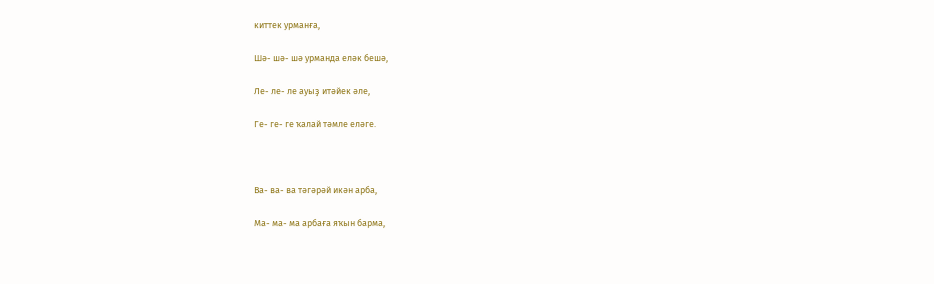киттек урманға,

Шә- шә- шә урманда еләк бешә,

Ле- ле- ле ауыҙ итәйек әле,

Ге- ге- ге ҡалай тәмле еләге.



Ва- ва- ва тәгәрәй икән арба,

Ма- ма- ма арбаға яҡын барма,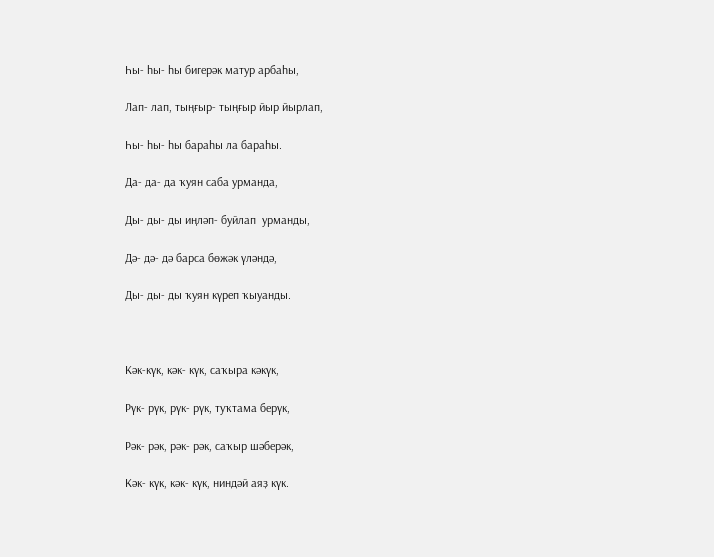Һы- һы- һы бигерәк матур арбаһы,

Лап- лап, тыңғыр- тыңғыр йыр йырлап,

Һы- һы- һы бараһы ла бараһы.

Да- да- да ҡуян саба урманда,

Ды- ды- ды иңләп- буйлап  урманды,

Дә- дә- дә барса бөжәк үләндә,

Ды- ды- ды ҡуян күреп ҡыуанды.



Кәк-күк, кәк- күк, саҡыра кәкүк,

Рүк- рүк, рүк- рүк, туҡтама берүк,

Рәк- рәк, рәк- рәк, саҡыр шәберәк,

Кәк- күк, кәк- күк, ниндәй аяҙ күк.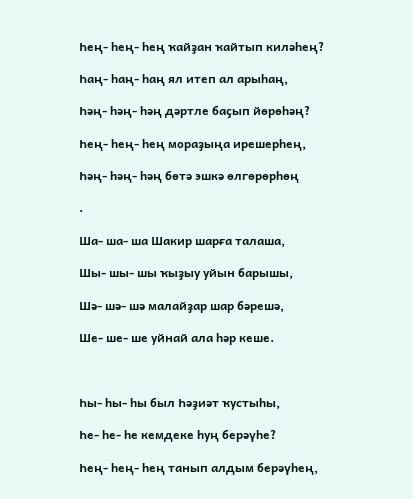Һең- һең- һең ҡайҙан ҡайтып киләһең?

Һаң- һаң- һаң ял итеп ал арыһаң,

Һәң- һәң- һәң дәртле баҫып йөрөһәң?

Һең- һең- һең мораҙыңа ирешерһең,

Һәң- һәң- һәң бөтә эшкә өлгөрөрһөң

.

Ша- ша- ша Шакир шарға талаша,

Шы- шы- шы ҡыҙыу уйын барышы,

Шә- шә- шә малайҙар шар бәрешә,

Ше- ше- ше уйнай ала һәр кеше.



Һы- һы- һы был Һәҙиәт ҡустыһы,

Һе- һе- һе кемдеке һуң берәүһе?

Һең- һең- һең танып алдым берәүһең,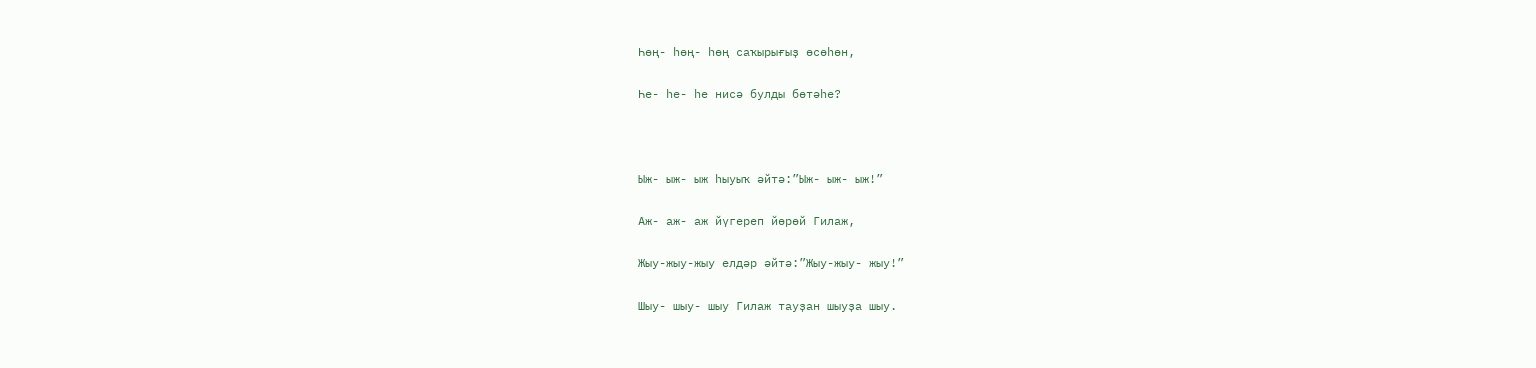Һөң- һөң- һөң саҡырығыҙ өсөһөн,

Һе- һе- һе нисә булды бөтәһе?



Ыж- ыж- ыж һыуыҡ әйтә:”Ыж- ыж- ыж!”

Аж- аж- аж йүгереп йөрөй Гилаж,

Жыу-жыу-жыу елдәр әйтә:”Жыу-жыу- жыу!”

Шыу- шыу- шыу Гилаж тауҙан шыуҙа шыу.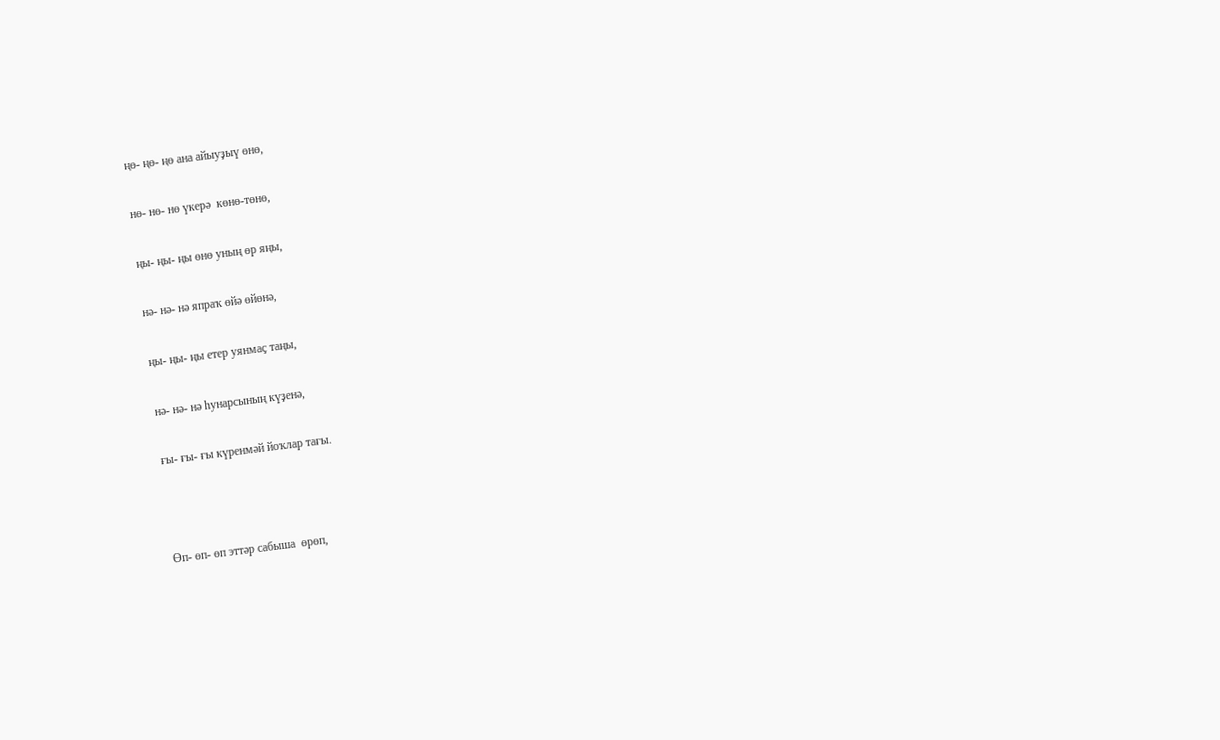ңө- ңө- ңө ана айыуҙыү өнө,

нө- нө- нө үкерә  көнө-төнө,

ңы- ңы- ңы өнө уның өр яңы,

нә- нә- нә япраҡ өйә өйөнә,

ңы- ңы- ңы етер уянмаҫ таңы,

нә- нә- нә һунарсының күҙенә,

ғы- ғы- ғы күренмәй йоҡлар тағы.



Өп- өп- өп эттәр сабыша  өрөп,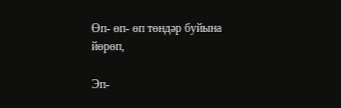Өп- өп- өп төндәр буйына йөрөп,

Эп-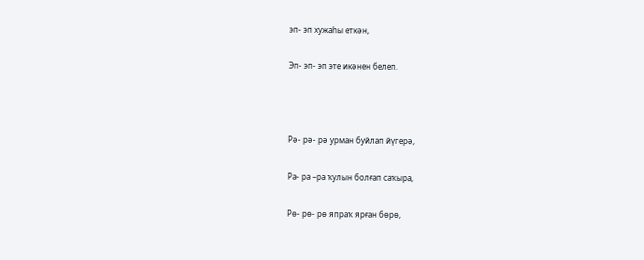эп- эп хужаһы еткән,

Эп- эп- эп эте икәнен белеп.



Рә- рә- рә урман буйлап йүгерә,

Ра- ра –ра ҡулын болғап саҡыра,

Рө- рө- рө япраҡ ярған бөрө,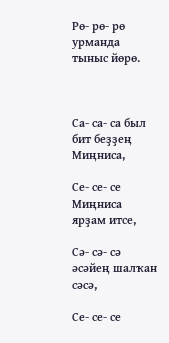Рө- рө- рө урманда тыныс йөрө.



Са- са- са был бит беҙҙең Миңниса,

Се- се- се Миңниса ярҙам итсе,

Сә- сә- сә әсәйең шалҡан сәсә,

Се- се- се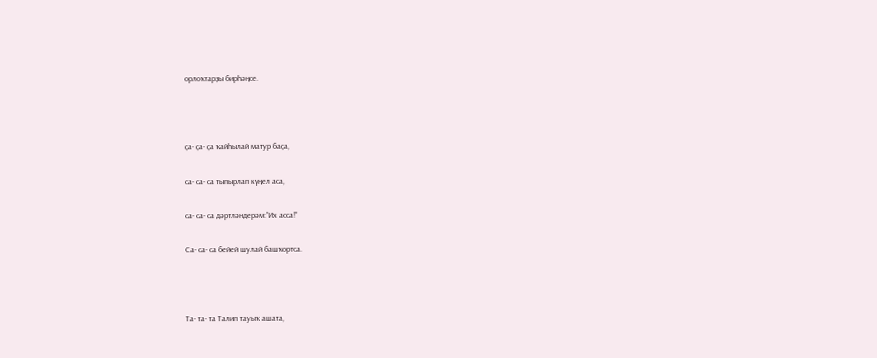орлоҡтарҙы бирһәңсе.



ҫа- ҫа- ҫа ҡайһылай матур баҫа,

са- са- са тыпырлап күңел аса,

са- са- са дәртләндерәм:”Их асса!”

Са- са- са бейей шулай башҡортса.



Та- та- та Талип тауыҡ ашата,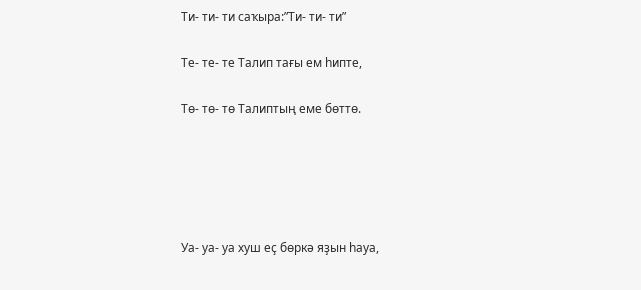Ти- ти- ти саҡыра:”Ти- ти- ти”

Те- те- те Талип тағы ем һипте,

Тө- тө- тө Талиптың еме бөттө.





Уа- уа- уа хуш еҫ бөркә яҙын һауа,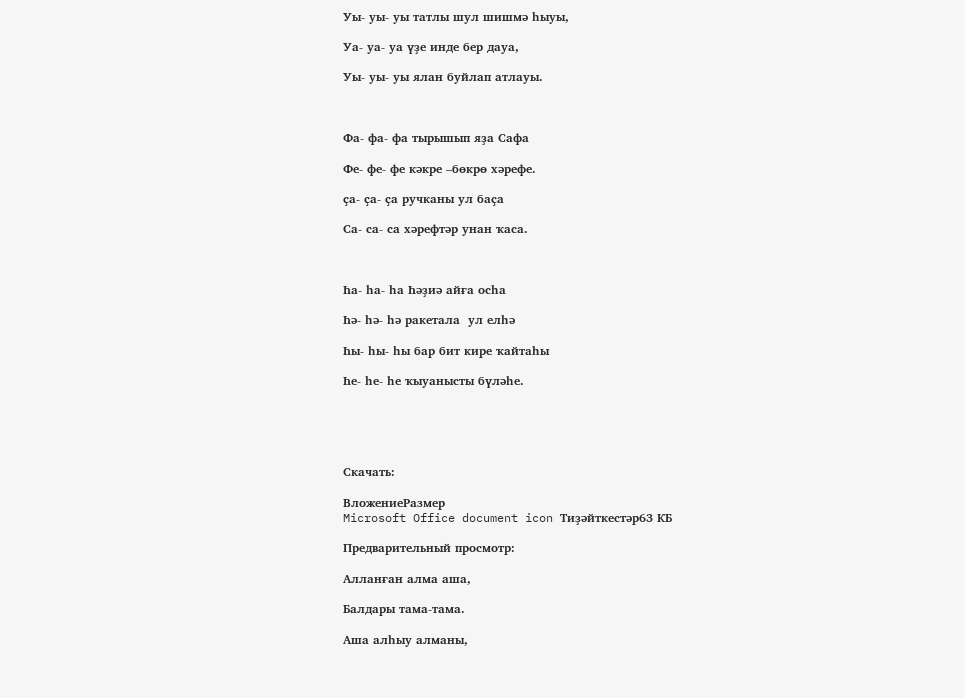Уы- уы- уы татлы шул шишмә һыуы,

Уа- уа- уа үҙе инде бер дауа,

Уы- уы- уы ялан буйлап атлауы.



Фа- фа- фа тырышып яҙа Сафа

Фе- фе- фе кәкре –бөкрө хәрефе.

ҫа- ҫа- ҫа ручканы ул баҫа

Са- са- са хәрефтәр унан ҡаса.



Һа- һа- һа Һәҙиә айға осһа

Һә- һә- һә ракетала  ул елһә

Һы- һы- һы бар бит кире ҡайтаһы

Һе- һе- һе ҡыуанысты бүләһе.





Скачать:

ВложениеРазмер
Microsoft Office document icon Тиҙәйткестәр63 КБ

Предварительный просмотр:

Алланған алма аша,

Балдары тама-тама.

Аша алһыу алманы,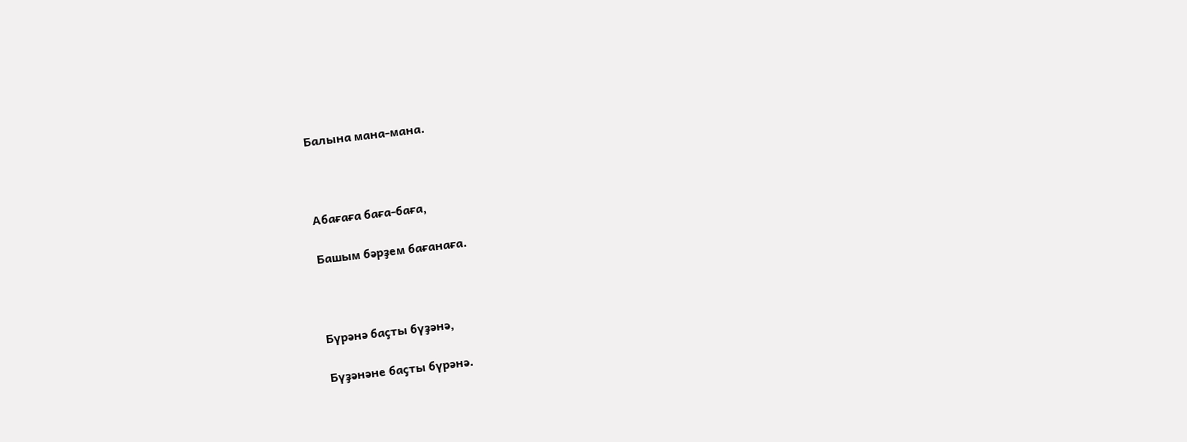Балына мана-мана.



Абағаға баға-баға,

Башым бәрҙем бағанаға.



Бүрәнә баҫты бүҙәнә,

Бүҙәнәне баҫты бүрәнә.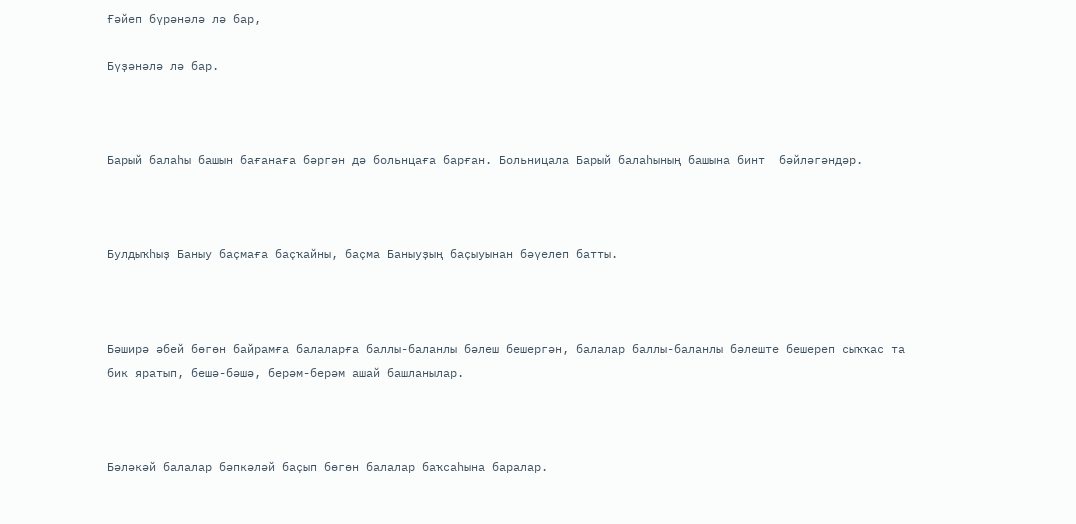Ғәйеп бүрәнәлә лә бар,

Бүҙәнәлә лә бар.



Барый балаһы башын бағанаға бәргән дә больнцаға барған. Больницала Барый балаһының башына бинт  бәйләгәндәр.



Булдыҡһыҙ Баныу баҫмаға баҫҡайны, баҫма Баныуҙың баҫыуынан бәүелеп батты.



Бәширә әбей бөгөн байрамға балаларға баллы-баланлы бәлеш бешергән, балалар баллы-баланлы бәлеште бешереп сыҡҡас та бик яратып, бешә-бәшә, берәм-берәм ашай башланылар.



Бәләкәй балалар бәпкәләй баҫып бөгөн балалар баҡсаһына баралар.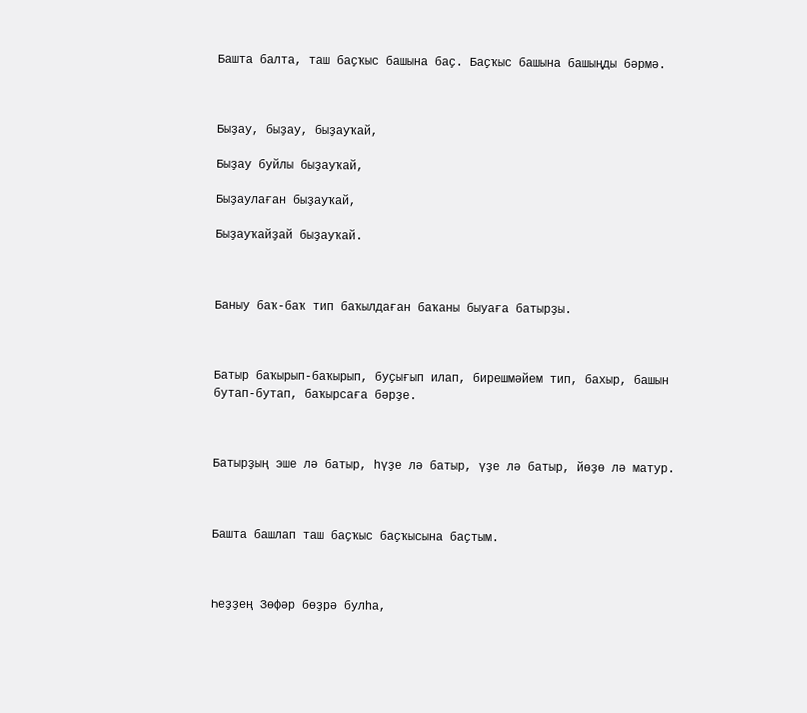Башта балта, таш баҫҡыс башына баҫ. Баҫҡыс башына башыңды бәрмә.



Быҙау, быҙау, быҙауҡай,

Быҙау буйлы быҙауҡай,

Быҙаулаған быҙауҡай,

Быҙауҡайҙай быҙауҡай.



Баныу баҡ-баҡ тип баҡылдаған баҡаны быуаға батырҙы.



Батыр баҡырып-баҡырып, буҫығып илап, бирешмәйем тип, бахыр, башын бутап-бутап, баҡырсаға бәрҙе.



Батырҙың эше лә батыр, һүҙе лә батыр, үҙе лә батыр, йөҙө лә матур.



Башта башлап таш баҫҡыс баҫҡысына баҫтым.



Һеҙҙең Зөфәр бөҙрә булһа,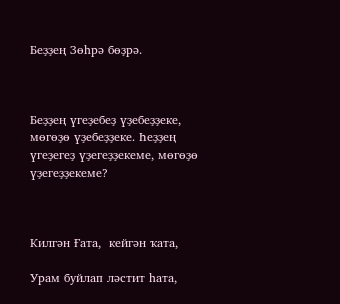Беҙҙең Зөһрә бөҙрә.



Беҙҙең үгеҙебеҙ үҙебеҙҙеке, мөгөҙө үҙебеҙҙеке. Һеҙҙең үгеҙегеҙ үҙегеҙҙекеме, мөгөҙө үҙегеҙҙекеме?



Килгән Ғата,  кейгән ҡата,

Урам буйлап ләстит һата,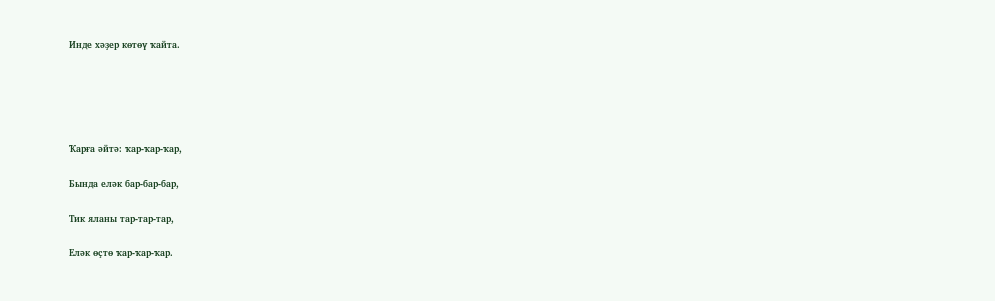Инде хәҙер көтөү ҡайта.





Ҡарға әйтә: ҡар-ҡар-ҡар,

Бында еләк бар-бар-бар,

Тик яланы тар-тар-тар,

Еләк өҫтө ҡар-ҡар-ҡар.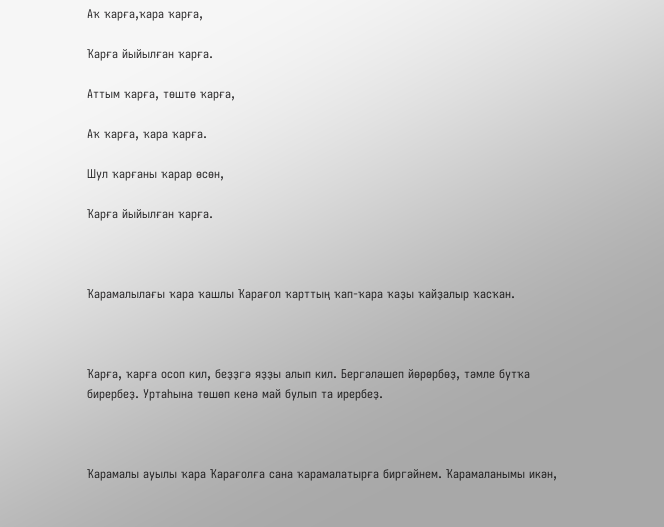Аҡ ҡарға,ҡара ҡарға,

Ҡарға йыйылған ҡарға.

Аттым ҡарға, төштө ҡарға,

Аҡ ҡарға, ҡара ҡарға.

Шул ҡарғаны ҡарар өсөн,

Ҡарға йыйылған ҡарға.



Ҡарамалылағы ҡара ҡашлы Ҡарағол ҡарттың ҡап-ҡара ҡаҙы ҡайҙалыр ҡасҡан.



Ҡарға, ҡарға осоп кил, беҙҙгә яҙҙы алып кил. Бергәләшеп йөрөрбөҙ, тәмле бутҡа бирербеҙ. Уртаһына төшөп кенә май булып та ирербеҙ.



Ҡарамалы ауылы ҡара Ҡарағолға сана ҡарамалатырға биргәйнем. Ҡарамаланымы икән,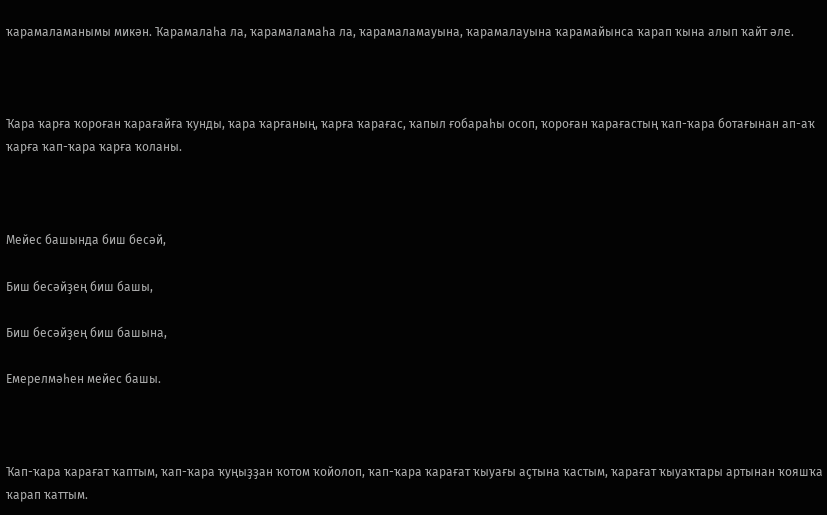ҡарамаламанымы микән. Ҡарамалаһа ла, ҡарамаламаһа ла, ҡарамаламауына, ҡарамалауына ҡарамайынса ҡарап ҡына алып ҡайт әле.



Ҡара ҡарға ҡороған ҡарағайға ҡунды, ҡара ҡарғаның, ҡарға ҡарағас, ҡапыл ғобараһы осоп, ҡороған ҡарағастың ҡап-ҡара ботағынан ап-аҡ ҡарға ҡап-ҡара ҡарға ҡоланы.



Мейес башында биш бесәй,

Биш бесәйҙең биш башы,

Биш бесәйҙең биш башына,

Емерелмәһен мейес башы.



Ҡап-ҡара ҡарағат ҡаптым, ҡап-ҡара ҡуңыҙҙан ҡотом ҡойолоп, ҡап-ҡара ҡарағат ҡыуағы аҫтына ҡастым, ҡарағат ҡыуаҡтары артынан ҡояшҡа ҡарап ҡаттым.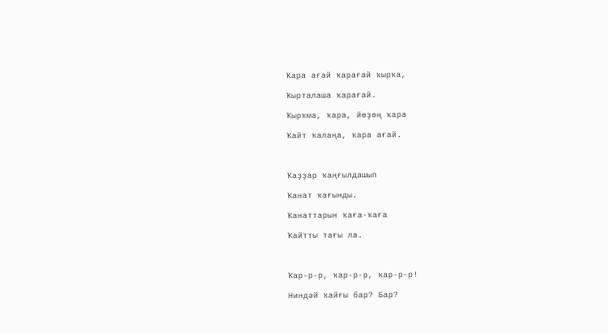Ҡара ағай ҡарағай ҡырҡа,

Ҡырталаша ҡарағай.

Ҡырҡма, ҡара, йөҙөң ҡара

Ҡайт ҡалаңа, ҡара ағай.



Ҡаҙҙар ҡаңғылдашып

Ҡанат ҡағынды.

Ҡанаттарын ҡаға-ҡаға

Ҡайтты тағы ла.



Ҡар-р-р, ҡар-р-р, ҡар-р-р!

Ниндәй ҡайғы бар? Бар?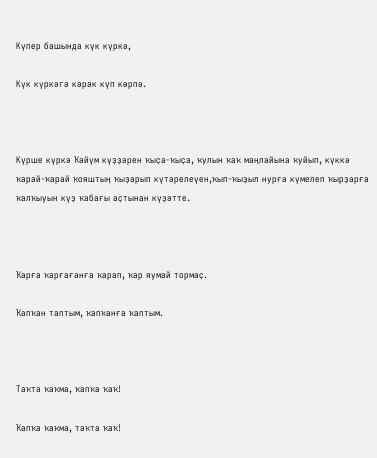Күпер башында күк күркә,

Күк күркәгә кәрәк күп көрпә.



Күрше күркә Ҡәйүм күҙҙәрен ҡыҫа-ҡыҫа, ҡулын ҡаҡ маңлайына ҡуйып, күккә ҡарай-ҡарай ҡояштың ҡыҙарып күтәрелеүен,ҡып-ҡыҙыл нурға күмелеп ҡырҙарға ҡалҡыуын күҙ ҡабағы аҫтынан күҙәтте.



Ҡарға ҡарғағанға ҡарап, ҡар яумай тормаҫ.

Ҡапҡан таптым, ҡапҡанға ҡаптым.



Таҡта ҡаҡма, ҡапҡа ҡаҡ!

Ҡапҡа ҡаҡма, таҡта ҡаҡ!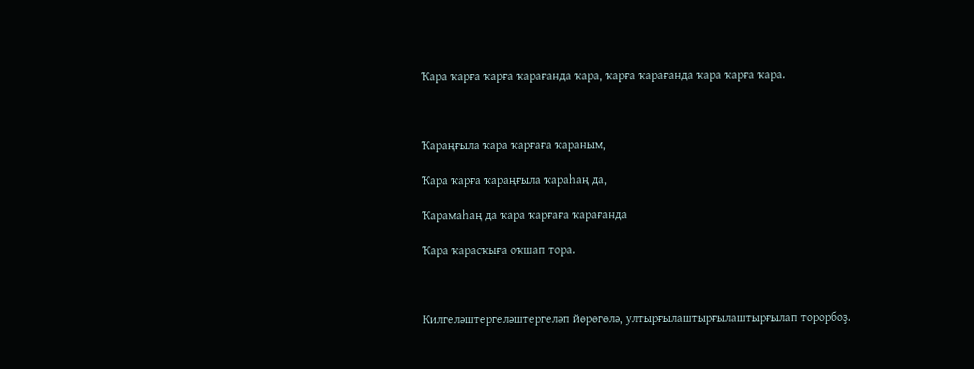Ҡара ҡарға ҡарға ҡарағанда ҡара, ҡарға ҡарағанда ҡара ҡарға ҡара.



Ҡараңғыла ҡара ҡарғаға ҡараным,

Ҡара ҡарға ҡараңғыла ҡараһаң да,

Ҡарамаһаң да ҡара ҡарғаға ҡарағанда

Ҡара ҡарасҡыға оҡшап тора.



Килгеләштергеләштергеләп йөрөгөлә, ултырғылаштырғылаштырғылап торорбоҙ.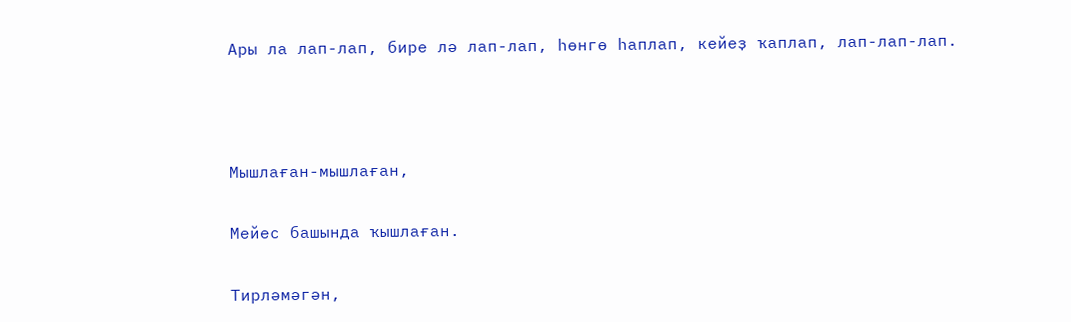Ары ла лап-лап, бире лә лап-лап, һөнгө һаплап, кейеҙ ҡаплап, лап-лап-лап.



Мышлаған-мышлаған,

Мейес башында ҡышлаған.

Тирләмәгән,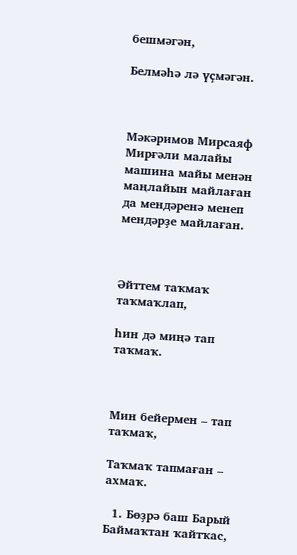бешмәгән,

Белмәһә лә үҫмәгән.



Мәкәримов Мирсаяф Мирғәли малайы машина майы менән маңлайын майлаған да мендәренә менеп мендәрҙе майлаған.



Әйттем таҡмаҡ таҡмаҡлап,

һин дә миңә тап таҡмаҡ.



Мин бейермен – тап таҡмаҡ,

Таҡмаҡ тапмаған – ахмаҡ.

  1. Бөҙрә баш Барый Баймаҡтан ҡайтҡас,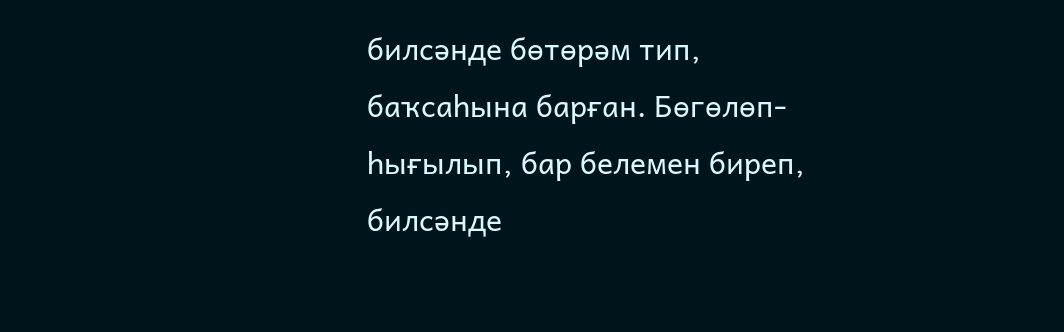билсәнде бөтөрәм тип, баҡсаһына барған. Бөгөлөп-һығылып, бар белемен биреп, билсәнде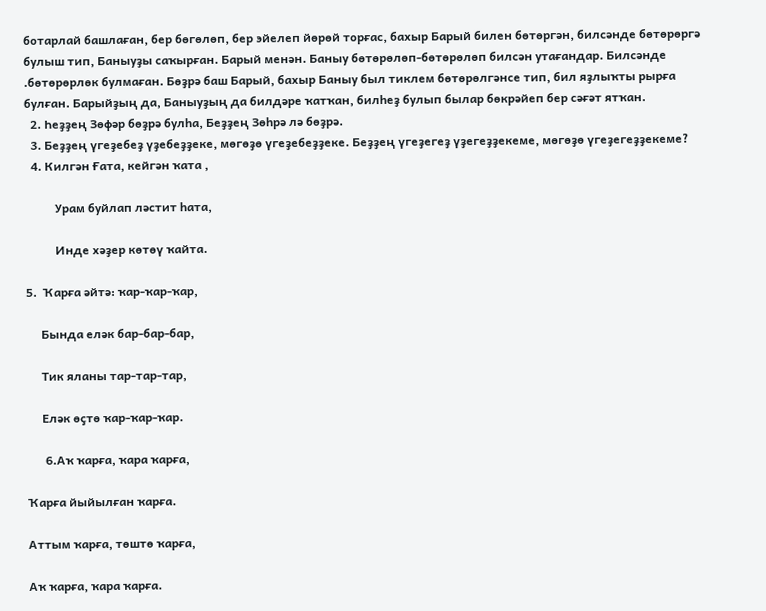ботарлай башлаған, бер бөгөлөп, бер эйелеп йөрөй торғас, бахыр Барый билен бөтөргән, билсәнде бөтөрөргә булыш тип, Баныуҙы саҡырған. Барый менән. Баныу бөтөрөлөп-бөтөрөлөп билсән утағандар. Билсәнде .бөтөрөрлөк булмаған. Бөҙрә баш Барый, бахыр Баныу был тиклем бөтөрөлгәнсе тип, бил яҙлыҡты рырға булған. Барыйҙың да, Баныуҙың да билдәре ҡатҡан, билһеҙ булып былар бөкрәйеп бер сәғәт ятҡан.
  2. Һеҙҙең Зөфәр бөҙрә булһа, Беҙҙең Зөһрә лә бөҙрә.
  3. Беҙҙең үгеҙебеҙ үҙебеҙҙеке, мөгөҙө үгеҙебеҙҙеке. Беҙҙең үгеҙегеҙ үҙегеҙҙекеме, мөгөҙө үгеҙегеҙҙекеме?
  4. Килгән Ғата, кейгән ҡата ,

          Урам буйлап ләстит һата,

          Инде хәҙер көтөү ҡайта.

5.  Ҡарға әйтә: ҡар-ҡар-ҡар,

     Бында еләк бар-бар-бар,

     Тик яланы тар-тар-тар,

     Еләк өҫтө ҡар-ҡар-ҡар.

      6.Аҡ ҡарға, ҡара ҡарға,

Ҡарға йыйылған ҡарға.

Аттым ҡарға, төштө ҡарға,

Аҡ ҡарға, ҡара ҡарға.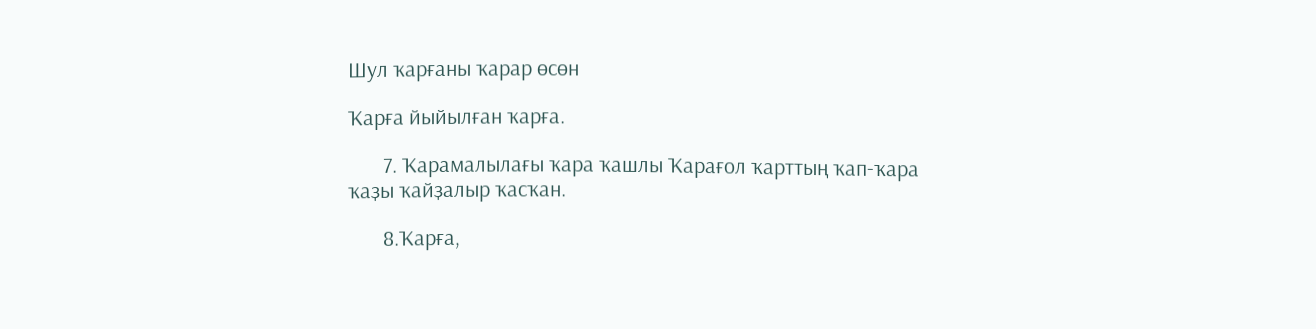Шул ҡарғаны ҡарар өсөн

Ҡарға йыйылған ҡарға.

       7. Ҡарамалылағы ҡара ҡашлы Ҡарағол ҡарттың ҡап-ҡара ҡаҙы ҡайҙалыр ҡасҡан.

       8.Ҡарға,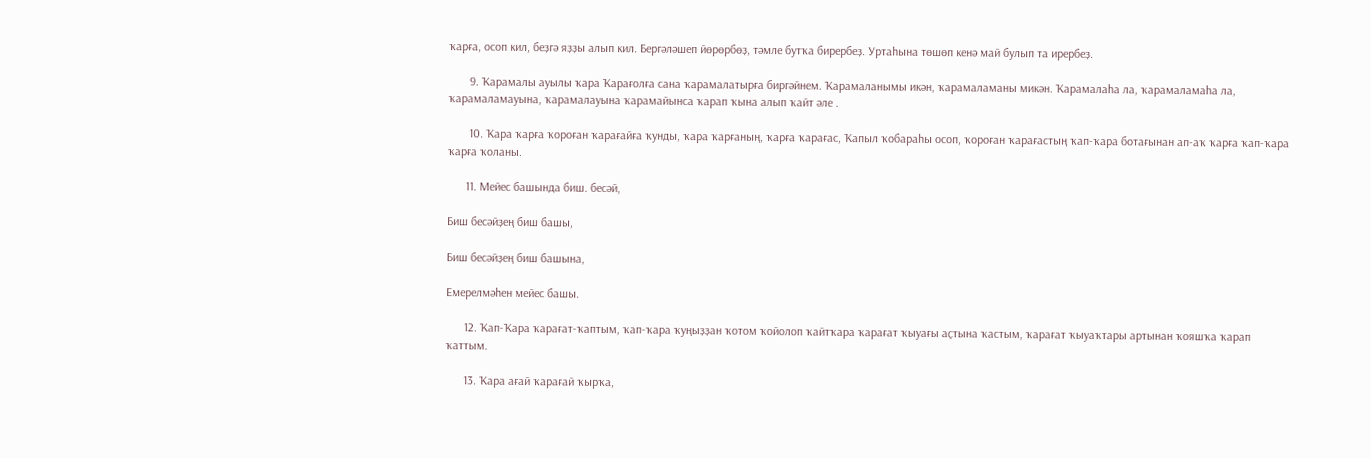ҡарға, осоп кил, беҙгә яҙҙы алып кил. Бергәләшеп йөрөрбөҙ, тәмле бутҡа бирербеҙ. Уртаһына төшөп кенә май булып та ирербеҙ.

       9. Ҡарамалы ауылы ҡара Ҡарағолға сана ҡарамалатырға биргәйнем. Ҡарамаланымы икән, ҡарамаламаны микән. Ҡарамалаһа ла, ҡарамаламаһа ла, ҡарамаламауына, ҡарамалауына ҡарамайынса ҡарап ҡына алып ҡайт әле .

       10. Ҡара ҡарға ҡороған ҡарағайға ҡунды, ҡара ҡарғаның, ҡарға ҡарағас, Ҡапыл ҡобараһы осоп, ҡороған ҡарағастың ҡап-ҡара ботағынан ап-аҡ ҡарға ҡап-ҡара ҡарға ҡоланы.

      11. Мейес башында биш. бесәй,

Биш бесәйҙең биш башы,

Биш бесәйҙең биш башына,

Емерелмәһен мейес башы.

      12. Ҡап-Ҡара ҡарағат-ҡаптым, ҡап-ҡара ҡуңыҙҙан ҡотом ҡойолоп ҡайтҡара ҡарағат ҡыуағы аҫтына ҡастым, ҡарағат ҡыуаҡтары артынан ҡояшҡа ҡарап ҡаттым.

      13. Ҡара ағай ҡарағай ҡырҡа,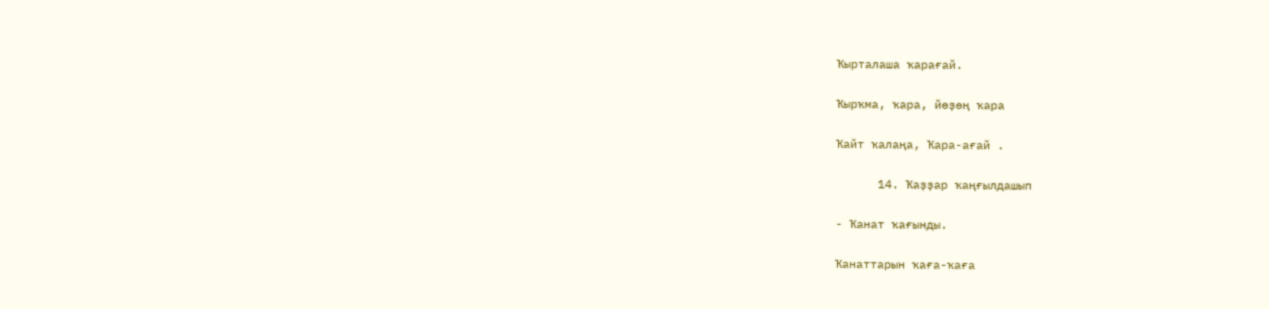Ҡырталаша ҡарағай.

Ҡырҡма, ҡара, йөҙөң ҡара

Ҡайт ҡалаңа, Ҡара-ағай .

      14. Ҡаҙҙар ҡаңғылдашып

- Ҡанат ҡағынды.

Ҡанаттарын ҡаға-ҡаға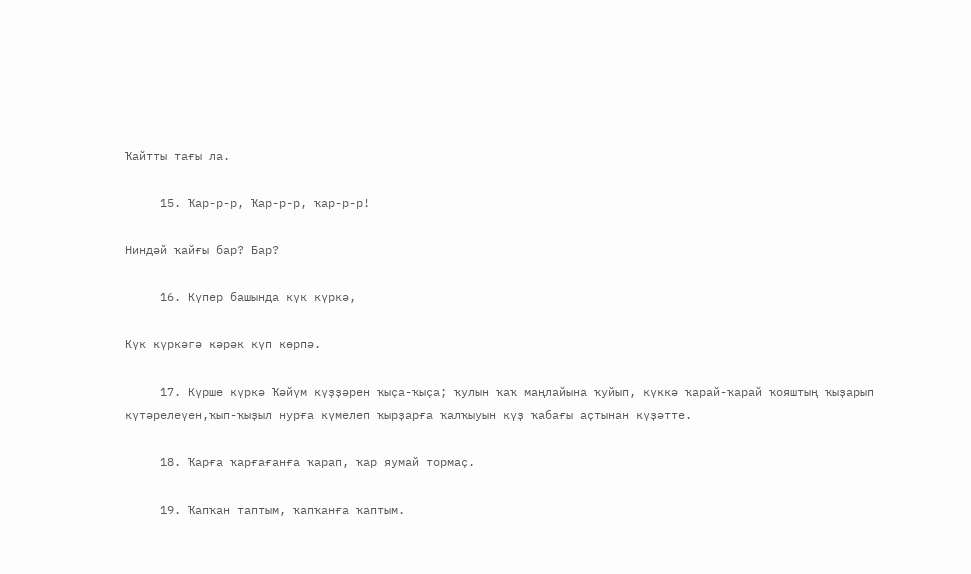Ҡайтты тағы ла.

     15. Ҡар-р-р, Ҡар-р-р, ҡар-р-р!

Ниндәй ҡайғы бар? Бар?

     16. Күпер башында күк күркә,

Күк күркәгә кәрәк күп көрпә.

     17. Күрше күркә Ҡәйүм күҙҙәрен ҡыҫа-ҡыҫа; ҡулын ҡаҡ маңлайына ҡуйып, күккә ҡарай-ҡарай ҡояштың ҡыҙарып күтәрелеүен,ҡып-ҡыҙыл нурға күмелеп ҡырҙарға ҡалҡыуын күҙ ҡабағы аҫтынан күҙәтте.

     18. Ҡарға ҡарғағанға ҡарап, ҡар яумай тормаҫ.

     19. Ҡапҡан таптым, ҡапҡанға ҡаптым.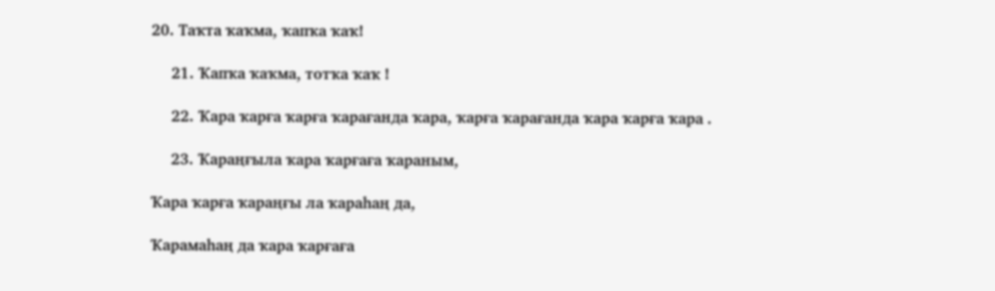20. Таҡта ҡаҡма, ҡапҡа ҡаҡ!

     21. Ҡапҡа ҡаҡма, тотҡа ҡаҡ !

     22. Ҡара ҡарға ҡарға ҡарағанда ҡара, ҡарға ҡарағанда ҡара ҡарға ҡара .

     23. Ҡараңғыла ҡара ҡарғаға ҡараным,

Ҡара ҡарға ҡараңғы ла ҡараһаң да,

Ҡарамаһаң да ҡара ҡарғаға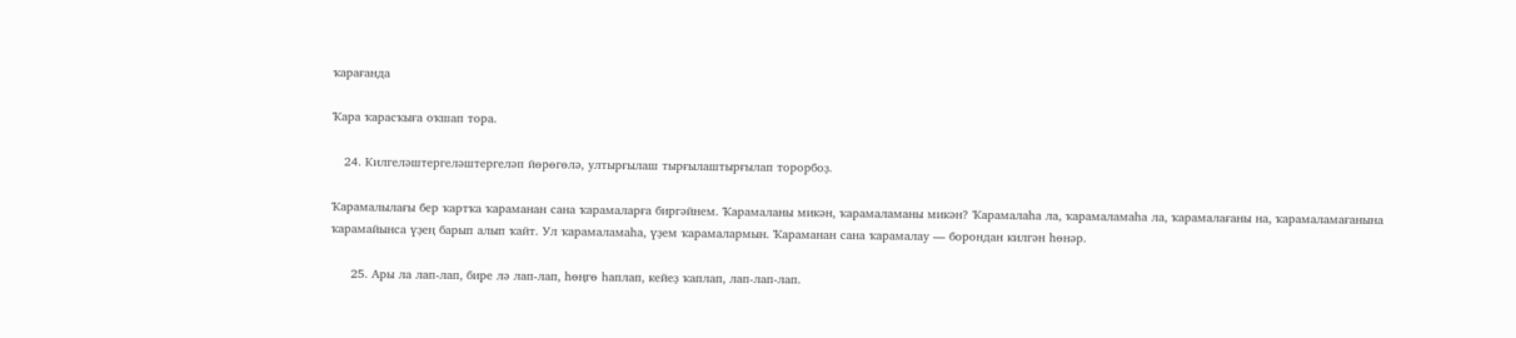ҡарағанда

Ҡара ҡарасҡыға оҡшап тора.

   24. Килгеләштергеләштергеләп йөрөгөлә, ултырғылаш тырғылаштырғылап торорбоҙ.

Ҡарамалылағы бер ҡартҡа ҡараманан сана ҡарамаларға биргәйнем. Ҡарамаланы микән, ҡарамаламаны микән? Ҡарамалаһа ла, ҡарамаламаһа ла, ҡарамалағаны на, ҡарамаламағанына ҡарамайынса үҙең барып алып ҡайт. Ул ҡарамаламаһа, үҙем ҡарамалармын. Ҡараманан сана ҡарамалау — борондан килгән һөнәр.

     25. Ары ла лап-лап, бире лә лап-лап, һөңгө һаплап, кейеҙ ҡаплап, лап-лап-лап.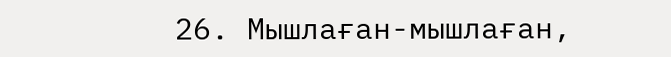26. Мышлаған-мышлаған,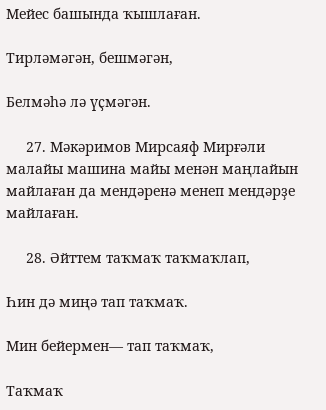Мейес башында ҡышлаған.

Тирләмәгән, бешмәгән,

Белмәһә лә үҫмәгән.

     27. Мәкәримов Мирсаяф Мирғәли малайы машина майы менән маңлайын майлаған да мендәренә менеп мендәрҙе майлаған.

     28. Әйттем таҡмаҡ таҡмаҡлап,

Һин дә миңә тап таҡмаҡ.

Мин бейермен— тап таҡмаҡ,

Таҡмаҡ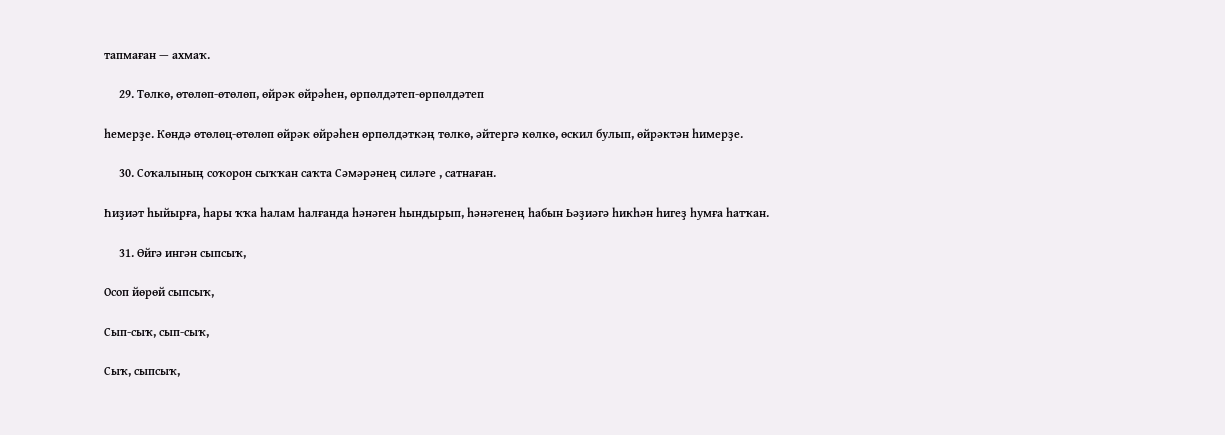тапмаған — ахмаҡ.

     29. Төлкө, өтөлөп-өтөлөп, өйрәк өйрәһен, өрпөлдәтеп-өрпөлдәтеп

һемерҙе. Көндә өтөлөц-өтөлөп өйрәк өйрәһен өрпөлдәткәң төлкө, әйтергә көлкө, өскил булып, өйрәктән һимерҙе.

     30. Соҡалының соҡорон сыҡҡан саҡта Сәмәрәнең силәге , сатнаған.

Һиҙиәт һыйырға, һары ҡҡа һалам һалғанда һәнәген һындырып, һәнәгенең һабын Ьәҙиәгә һикһән һигеҙ һумға һатҡан.

     31. Өйгә ингән сыпсыҡ,

Осоп йөрөй сыпсыҡ,

Сып-сыҡ, сып-сыҡ,

Сыҡ, сыпсыҡ,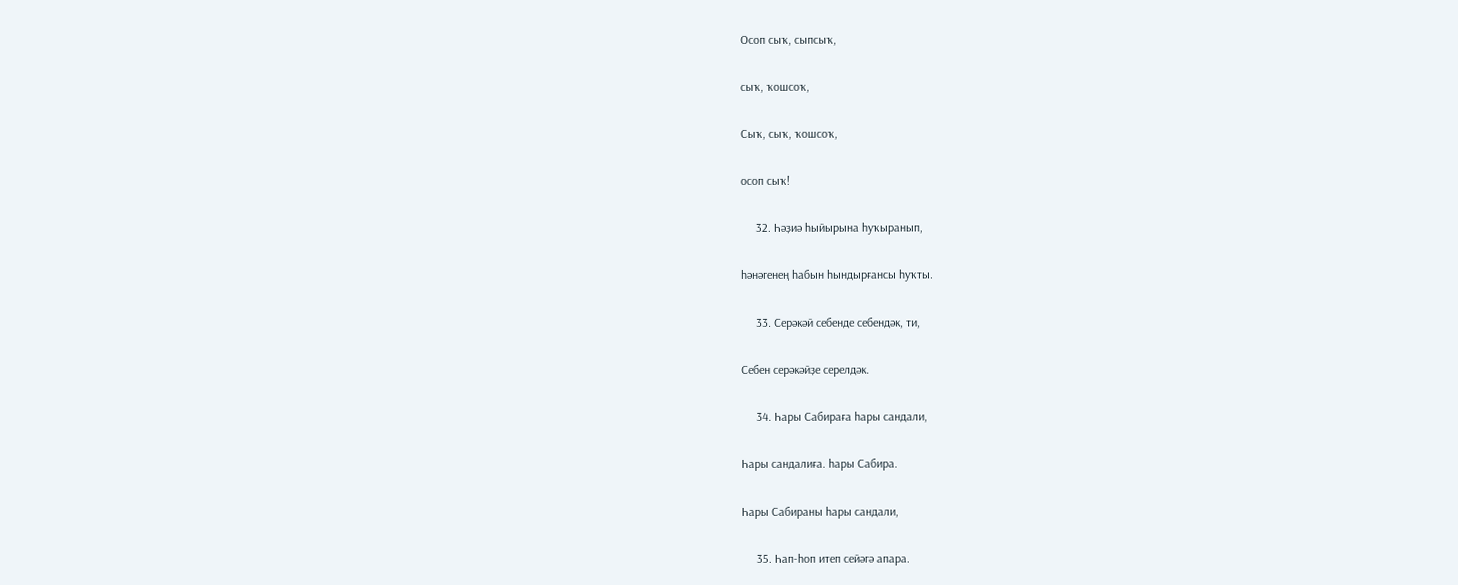Осоп сыҡ, сыпсыҡ,

сыҡ, ҡошсоҡ,

Сыҡ, сыҡ, ҡошсоҡ,

осоп сыҡ!

     32. Һәҙиә һыйырына һуҡыранып,

һәнәгенең һабын һындырғансы һуҡты.

     33. Серәкәй себенде себендәк, ти,

Себен серәкәйҙе серелдәк.

     34. Һары Сабираға һары сандали,

Һары сандалиға. һары Сабира.

Һары Сабираны һары сандали,

     35. Һап-һоп итеп сейәгә апара.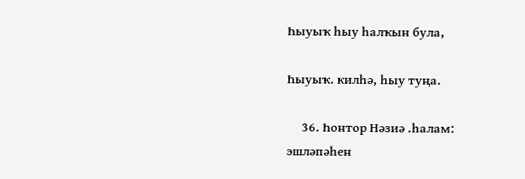Һыуыҡ һыу һалҡын була,

Һыуыҡ. килһә, һыу туңа.

     36. Һонтор Нәзиә .һалам: эшләпәһен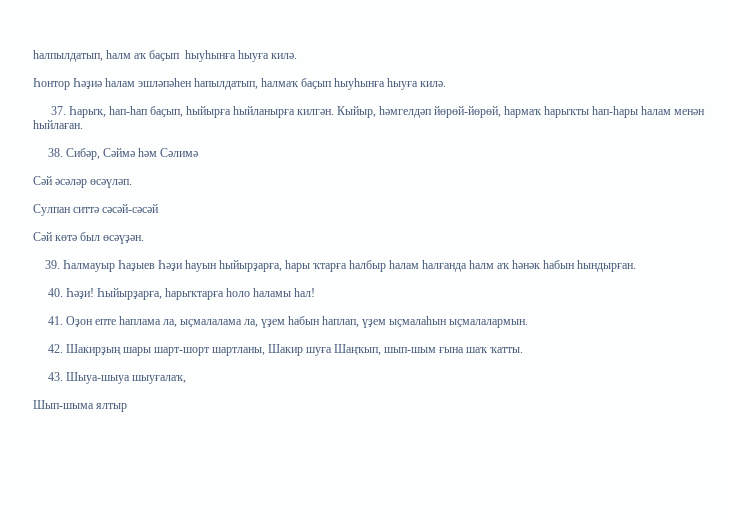һалпылдатып, һалм аҡ баҫып  һыуһынға һыуға килә.

Һонтор Һәҙиә һалам эшләпәһен һапылдатып, һалмаҡ баҫып һыуһынға һыуға килә.

      37. Һарыҡ, һап-һап баҫып, һыйырға һыйланырға килгән. Кыйыр, һәмгелдәп йөрөй-йөрөй, һармаҡ һарыҡты һап-һары һалам менән һыйлаған.

     38. Сибәр, Сәймә һәм Сәлимә

Сәй әсәләр өсәүләп.

Сулпан ситтә сәсәй-сәсәй

Сәй көтә был өсәүҙән.

    39. Һалмауыр Һаҙыев Һәҙи һауын һыйырҙарға, һары ҡтарға һалбыр һалам һалғанда һалм аҡ һәнәк һабын һындырған.

     40. Һәҙи! Һыйырҙарға, һарыҡтарға һоло һаламы һал!

     41. Оҙон епте һаплама ла, ыҫмалалама ла, үҙем һабын һаплап, үҙем ыҫмалаһын ыҫмалалармын.

     42. Шакирҙың шары шарт-шорт шартланы, Шакир шуға Шаңҡып, шып-шым ғына шаҡ ҡатты.

     43. Шыуа-шыуа шыуғалаҡ,

Шып-шыма ялтыр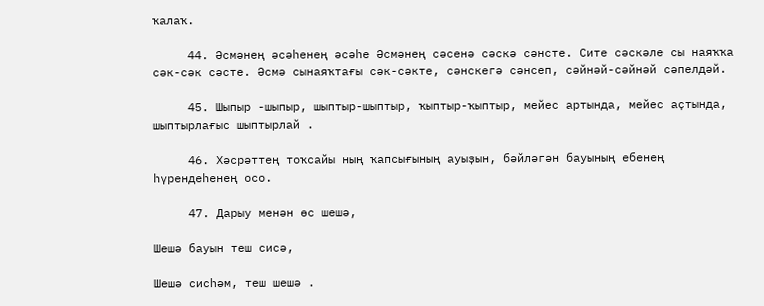ҡалаҡ.

     44. Әсмәнең әсәһенең әсәһе Әсмәнең сәсенә сәскә сәнсте. Сите сәскәле сы наяҡҡа сәк-сәк сәсте. Әсмә сынаяҡтағы сәк-сәкте, сәнскегә сәнсеп, сәйнәй-сәйнәй сәпелдәй.

     45. Шыпыр -шыпыр, шыптыр-шыптыр, ҡыптыр-ҡыптыр, мейес артында, мейес аҫтында, шыптырлағыс шыптырлай .

     46. Хәсрәттең тоҡсайы ның ҡапсығының ауыҙын, бәйләгән бауының ебенең һүрендеһенең осо.

     47. Дарыу менән өс шешә,

Шешә бауын теш сисә,

Шешә сисһәм, теш шешә .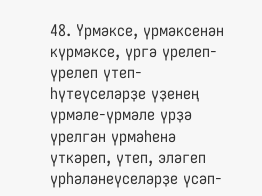48. Үрмәксе, үрмәксенән күрмәксе, үргә үрелеп-үрелеп үтеп-һүтеүселәрҙе үҙенең үрмәле-үрмәле үрҙә үрелгән үрмәһенә үткәреп, үтеп, эләгеп үрһәләнеүселәрҙе үсәп-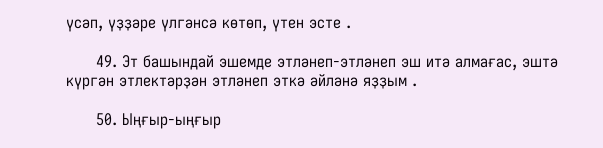үсәп, үҙҙәре үлгәнсә көтөп, үтен эсте .

      49. Эт башындай эшемде этләнеп-этләнеп эш итә алмағас, эштә күргән этлектәрҙән этләнеп эткә әйләнә яҙҙым .

      50. Ыңғыр-ыңғыр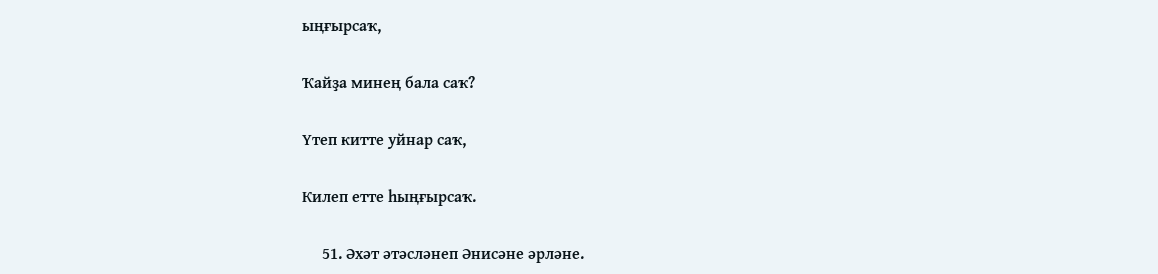ыңғырсаҡ,

Ҡайҙа минең бала саҡ?

Үтеп китте уйнар саҡ,

Килеп етте һыңғырсаҡ.

     51. Әхәт әтәсләнеп Әнисәне әрләне.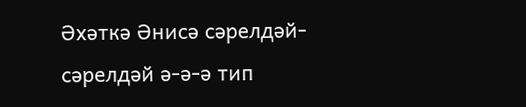Әхәткә Әнисә сәрелдәй-сәрелдәй ә-ә-ә тип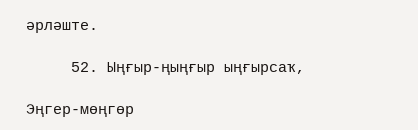әрләште.

     52. Ыңғыр-ңыңғыр ыңғырсаҡ,

Эңгер-мөңгөр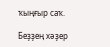ҡыңғыр саҡ.

Беҙҙең хәҙер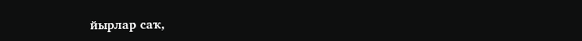йырлар саҡ,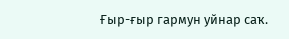Ғыр-ғыр гармун уйнар саҡ.